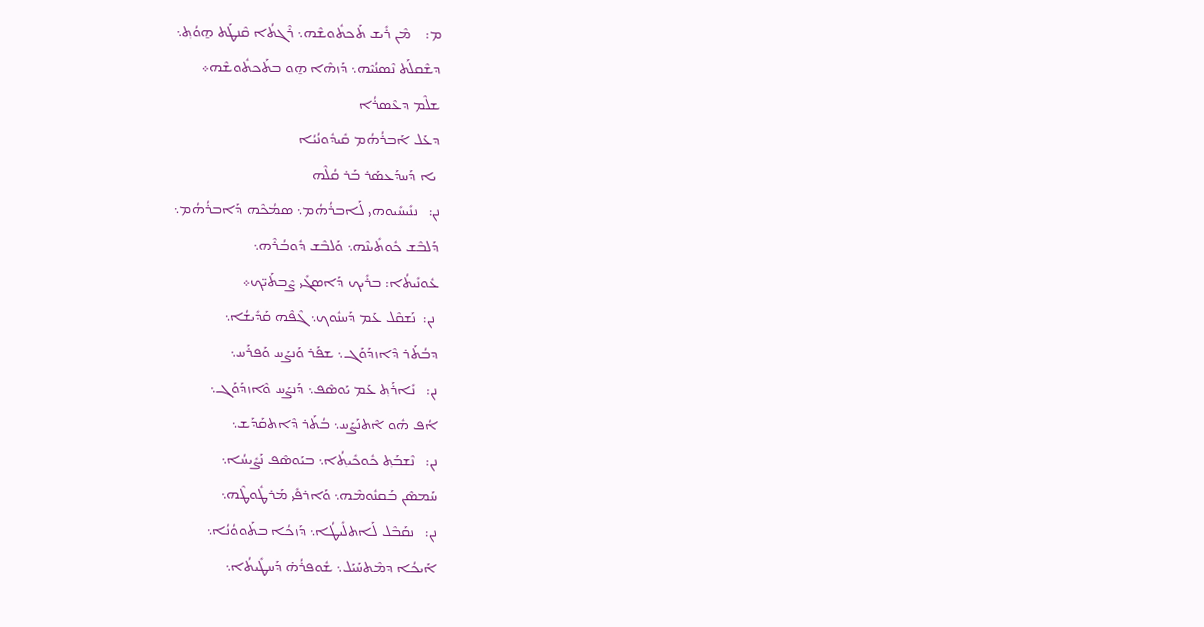ܡ:    ܡܶܢ ܪܺܝܫ ܬܰܟܬܽܘܫܶܗ܆ ܪܶܓܬܳܐ ܩܶܢܛܰܬ ܗ̱ܘܳܬ݂܆
ܕܫܶܩܠܰܬ ܢܶܣܢܳܝܶܗ܆ ܕܰܙܗܶܐ ܗ̱ܘ ܒܬܰܟܬܽܘܫܶܗ܀
ܫܠܶܡ ܕܥܶܣܪܳܐ
ܕܥܰܠ ܐܰܒܪܳܗܳܡ ܩܺܝܕܽܘܢܳܝܳܐ
 ܝܐ ܕܰܚܕܰܥܣܰܪ ܒܰܪ ܩܳܠܶܗ
ܢܢ:   ܢܢܺܝܚܺܝܘܗܝ ܠܰܐܒܪܳܗܳܡ܆ ܣܡܳܟܶܗ ܕܰܐܒܪܳܗܳܡ܆
ܕܰܠܒܶܫ ܟܽܘܬܺܝܢܶܗ܆ ܘܰܠܒܶܫ ܕܽܘܒܳܪܶܗ܆
ܥܽܘܢܺܝܬܳܐ: ܒܪܺܝܟ ܕܰܐܣܓܺܝ ܨܶܒܬܰܝ̈ܟ܀
 ܢܢ:  ܢܰܫܩܶܠ ܥܰܡ ܕܰܚܢܽܘܟ܆ ܓܶܦܶܗ ܩܰܕܺܝܫܳܐ܆
ܕܒܳܬܰܪ ܕܶܐܙܕܰܘܰܓ܆ ܫܦܰܪ ܘܰܢܨܰܚ ܘܰܦܪܰܚ܆
ܢܢ:   ܢܺܐܪܰܬ݂ ܥܰܡ ܝܰܘܣܶܦ܆ ܕܰܢܨܰܚ ܘܶܐܙܕܰܘܰܓ܆
ܐܳܦ ܗܽܘ ܐܶܬܢܰܨܰܚ܆ ܒܳܬܰܪ ܕܶܐܬܩܰܕܰܫ܆
ܢܢ:   ܢܶܫܒܰܬ݂ ܟܽܘܟܺܝܬ݂ܳܐ܆ ܒܝܰܘܣܶܦ ܢܰܨܺܝܚܳܐ܆
ܚܰܡܣܶܢ ܒܰܩܢܽܘܡܶܗ܆ ܘܰܐܪܦܺܝ ܡܰܪܛܽܘܛܶܗ܆
ܢܢ:   ܢܩܰܒܶܠ ܠܰܐܬܠܺܝܛܳܐ܆ ܕܰܙܟܳܐ ܒܬܰܘܘܳܢܳܐ܆
ܐܰܝܟܳܐ ܕܡܶܬܚܰܝܰܠ܆ ܫܽܘܦܪܳܗ̇ ܕܰܚܛܺܝܬܳܐ܆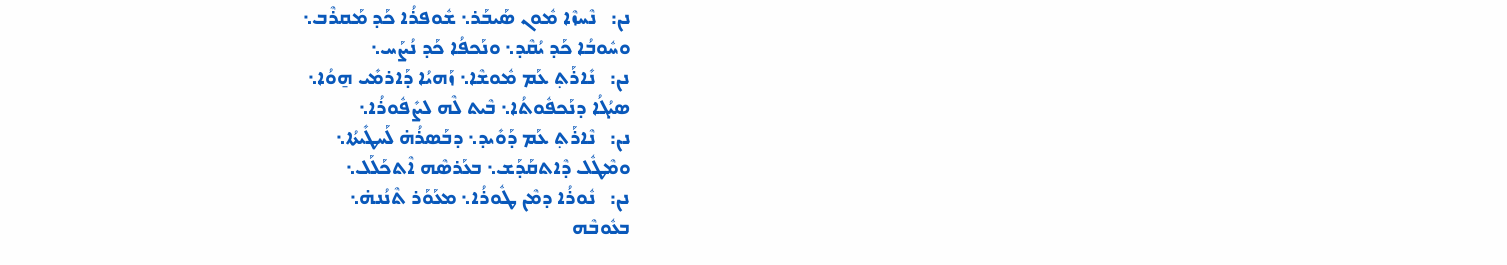ܢܢ:   ܢܶܚܙܶܐ ܡܽܘܢ ܣܰܝܒܰܪ܆ ܫܽܘܦܪܳܐ ܟܰܕ ܡܰܩܪܶܒ܆
ܘܚܽܘܒܳܐ ܟܰܕ ܝܳܩܶܕ܆ ܘܢܰܟܦܳܐ ܟܰܕ ܢܳܨܰܚ܆
ܢܢ:   ܢܺܐܪܰܬ݂ ܥܰܡ ܡܽܘܫܶܐ܆ ܙܰܗܝܳܐ ܕܰܐܪܡܺܝ ܗ̱ܘܳܐ܆
ܣܝܳܓܳܐ ܕܢܰܟܦܽܘܬܳܐ܆ ܒܶܝܬ ܠܶܗ ܠܨܺܦܽܘܪܳܐ܆
ܢܢ:   ܢܶܐܪܰܬ݂ ܥܰܡ ܕܰܘܺܝܕ܆ ܕܒܰܣܪܳܗ̇ ܠܰܚܛܺܝܬܳܐ܆
ܘܡܶܛܽܠ ܕܶܐܬܩܰܕܰܫ܆ ܒܥܰܪܣܶܗ ܐܶܬܟܰܠܰܠ܆
ܢܢ:   ܢܽܘܪܳܐ ܕܡܶܢ ܛܽܘܪܳܐ܆ ܡܥܰܘܰܪ ܬܶܢܳܢܗ̇܆
ܒܥܽܘܒܶܗ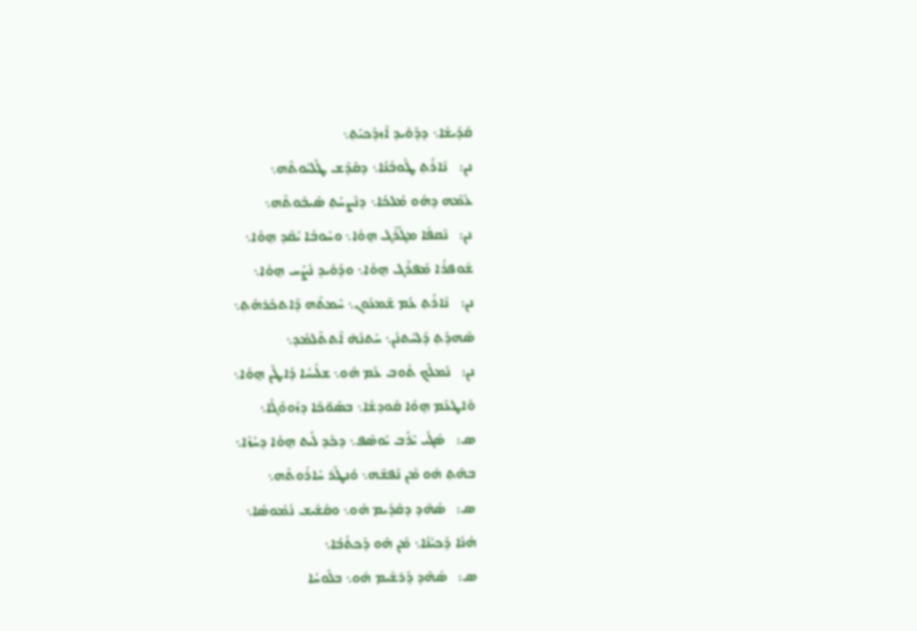ܩܰܕܺܝܫܳܐ܆ ܕܕܰܘܺܝܕ ܐܶܙܕܰܟܝܰܬ݂܆
ܢܢ:   ܢܺܐܪܰܬ݂ ܛܽܘܒܳܢܳܐ܆ ܕܩܰܕܶܫ ܛܰܠܝܽܘܬܶܗ܆
ܥܰܡܶܗ ܕܗܰܘ ܡܰܠܟܳܐ܆ ܕܢܶܨܚܰܬ݂ ܣܰܝܒܽܘܬܶܗ܆
ܢܢ:   ܢܶܩܦܳܐ ܡܓܰܪܶܓ ܗ̱ܘܳܐ܆ ܘܚܽܘܒܳܐ ܝܳܩܶܕ ܗ̱ܘܳܐ܆
ܫܽܘܦܪܳܐ ܡܰܦܪܶܓ ܗ̱ܘܳܐ܆ ܘܕܰܘܺܝܕ ܢܳܨܰܚ ܗ̱ܘܳܐ܆
ܢܢ:   ܢܺܐܪܰܬ݂ ܥܰܡ ܫܶܡܥܽܘܢ܆ ܚܶܡܬܶܗ ܕܶܐܬܟܰܪܗܰܬ݂܆
ܣܶܗܕܰܬ݂ ܕܰܠܚܰܬܢܰܢ܆ ܚܰܬܢܳܗ̇ ܐܶܬܬܰܠܡܰܕ܆
ܢܢ:   ܢܰܡܠܶܟ ܬܽܘܒ ܥܰܡ ܗܰܘ܆ ܫܠܺܝܚܳܐ ܕܰܐܛܶܢ ܗ̱ܘܳܐ܆
ܘܰܐܛܥܶܡ ܗ̱ܘܳܐ ܩܽܘܕܫܳܐ܆ ܒܣܰܘ̈ܟܶܐ ܕܙܽܘܘܳܓܳܐ܆
ܣ:   ܣܰܓܺܝ ܝܶܪܰܒ ܝܰܘܣܶܦ܆ ܕܟܰܕ ܠܰܝܬ ܗ̱ܘܳܐ ܕܚܳܙܶܐ܆
ܒܗܶܬ݂ ܗܽܘ ܡܶܢ ܢܰܦܫܶܗ܆ ܘܰܢܛܰܪ ܚܺܐܪܽܘܬܶܗ܆
ܣ:   ܣܳܗܶܕ ܕܩܰܕܺܝܡ ܗܽܘ܆ ܘܩܰܫܺܝܫ ܢܳܡܽܘܣܳܐ܆
ܗܳܢܳܐ ܕܰܟܝܳܢܳܐ܆ ܡܶܢ ܗܰܘ ܕܰܟܬܳܒܳܐ܆
ܣ:   ܣܳܗܶܕ ܕܰܪܫܺܝܡ ܗܽܘ܆ ܒܠܽܘܚܳܐ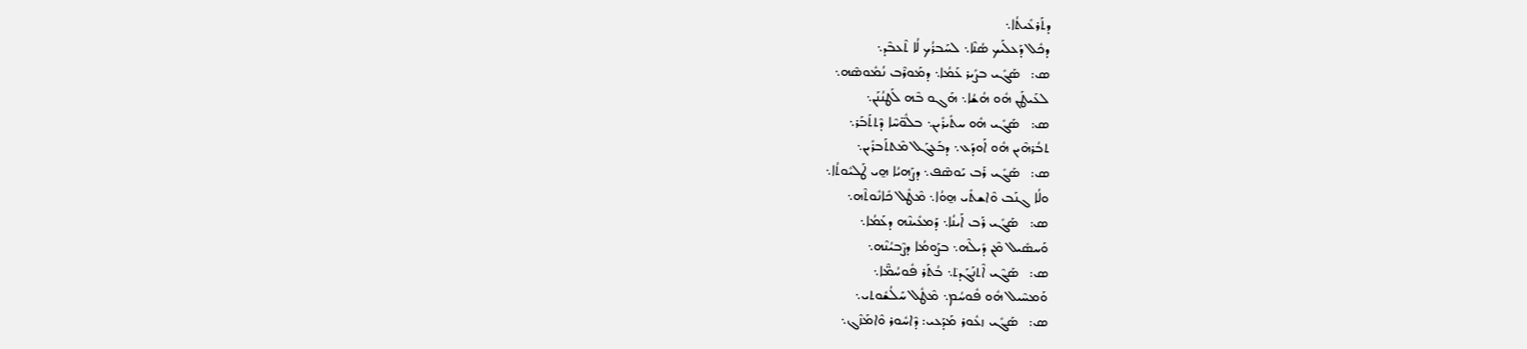ܕܬܰܪܥܺܝܬܳܐ܆
ܕܟܽܠ ܕܰܥܠܰܝܟ ܣܳܢܶܐ܆ ܠܚܰܒܪܳܟ ܠܳܐ ܬܶܥܒܶܕ܆
ܣ:   ܣܰܓܺܝ ܒܨܺܝܪ ܥܰܡܳܐ܆ ܕܡܰܘܪܶܒ ܢܳܡܽܘܣܶܗ܆
ܠܥܰܝܛܰܢ ܗܽܘ ܗܳܫܳܐ܆ ܗܰܓܘ ܒܶܗ ܠܰܛܢܳܢܰܢ܆
ܣ:   ܣܰܓܺܝ ܗܽܘ ܚܬܺܝܪܺܝܢ܆ ܒܠܽܘ̈ܚܶܐ ܕܶܬܬܰܒܰܪ܆
ܬܒܳܪܗܶܝܢ ܗܽܘ ܐܰܘܕܰܥ܆ ܕܒܰܥܓܰܠ ܡܶܬܬܰܒܪܺܝܢ܆
ܣ:   ܣܰܓܺܝ ܪܰܒ ܝܰܘܣܶܦ܆ ܕܨܰܗܝܳܐ ܗ̱ܝ ܛܰܠܝܽܘܬܳܐ܆
ܘܠܳܐ ܓܢܰܒ ܘܶܐܫܬܺܝ ܗ̱ܘܳܐ܆ ܡܶܛܽܠ ܟܺܐܢܽܘܬܶܗ܆
ܣ:   ܣܰܓܺܝ ܪܰܒ ܐܰܝܢܳܐ܆ ܕܰܡܥܺܝܢܶܗ ܕܥܰܡܳܐ܆
ܘܰܚܣܺܝܠ ܡܶܢ ܕܺܝܠܶܗ܆ ܒܨܰܘܡܳܐ ܕܨܶܒܝܳܢܶܗ܆
ܣ:   ܣܰܓܶܝ ܐܶܬܢܰܓܰܕܬ݁܆ ܒܳܬܰܪ ܦܽܘܚܳܡ̈ܶܐ܆
ܘܰܡܚܶܝܠ ܗܽܘ ܦܽܘܚܳܡ܆ ܡܶܛܽܠ ܚܰܠܳܫܽܘܬܝ܆
ܣ:   ܣܰܓܺܝ ܙܥܽܘܪ ܡܰܕܰܥܝ: ܕܶܐܚܽܘܪ ܘܶܐܡܰܙܶܓ܆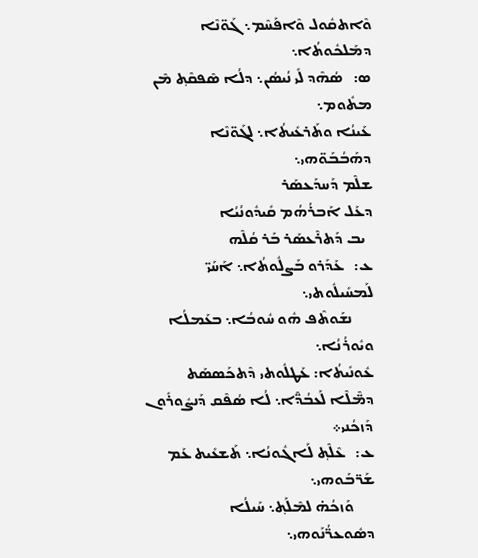ܘܶܐܬܩܽܘܠ ܘܶܐܦܰܚܶܡ܆ ܓܰܘ̈ܢܶܐ ܕܡܰܠܟܽܘܬܳܐ܆
ܣ:   ܣܳܗܶܕ ܠܺܝ ܢܳܝܣܳܢ܆ ܕܠܳܐ ܣܶܦܩܶܬ݂ ܡܶܢ ܡܬܽܘܡ܆
ܥܰܝܢܳܐ ܘܬܰܪܥܺܝܬܳܐ܆ ܠܓܰܘ̈ܢܶܐ ܕܗܰܒܳܒܰܘ̈ܗܝ܆
ܫܠܶܡ ܕܰܚܕܰܥܣܰܪ
ܕܥܰܠ ܐܰܒܪܳܗܳܡ ܩܺܝܕܽܘܢܳܝܳܐ
  ܝܒ ܕܰܬܪܶܥܣܰܪ ܒܰܪ ܩܳܠܶܗ
ܥ:   ܥܰܕܰܪܘ ܒܰܨܠܽܘܬܳܐ܆ ܐܰܚܰܝ̈ ܠܰܡܚܺܝܠܽܘܬܝ܆
      ܢܫܰܘܬܶܦ ܗܽܘ ܚܽܘܒܳܐ܆ ܒܥܰܡܠܳܐ ܘܝܽܘܪܳܢܳܐ܆
ܥܽܘܢܺܝܬܳܐ: ܥܰܛܠܽܘܬܝ ܕܶܬܟܰܣܣܰܬ ܕܡ̈ܶܠܶܐ ܠܰܥܒܳܕ̈ܶܐ܆ ܠܳܐ ܣܳܦܶܩ ܕܰܢܨܽܘܪܺܘܢ ܕܰܙܟܳܢܝ܀
ܥ:   ܥܶܠܶܬ݂ ܠܰܐܓܽܘܢܳܐ܆ ܬܰܫܥܺܝܬ ܥܰܡ ܫܰܪ̈ܒܰܘܗܝ܆
      ܘܰܙܟܳܗ̇ ܠܡܶܠܰܬ݂܆ ܚܰܝܠܳܐ ܕܣܽܘܥܪ̈ܳܢܰܘܗܝ܆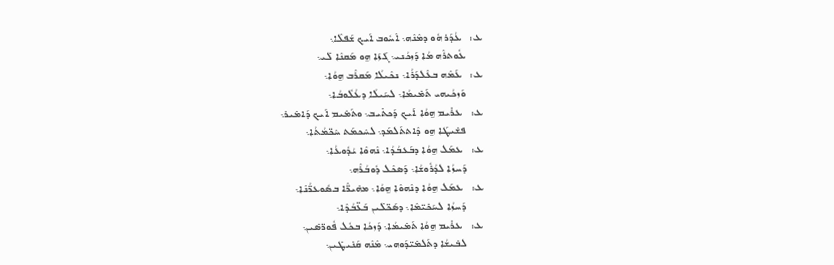ܥ:   ܥܳܕܰܪ ܗܽܘ ܕܡܶܢܶܗ܆ ܐܶܚܽܘܒ ܐܰܝܟ ܫܰܦܠܶܐ܆
      ܥܽܘܬܪܶܗ ܡܳܐ ܕܰܙܟܳܢܝ܆ ܓܰܙܰܐ ܗ̱ܘ ܡܰܩܢܶܐ ܠܺܝ܆
ܥ:   ܥܰܡܶܗ ܒܥܶܠܕܰܪܳܐ܆ ܢܟܶܝܠܳܐ ܡܰܩܪܶܒ ܗ̱ܘܳܐ܆
      ܘܰܙܟܳܝܗܝ ܬܰܡܺܝܡܳܐ܆ ܠܚܰܝܠܳܐ ܕܥܳܠܽܘܒܳܐ܆
ܥ:   ܥܪܺܝܡ ܗ̱ܘܳܐ ܐܰܝܟ ܕܰܟܬܺܝܒ܆ ܘܬܰܡܺܝܡ ܐܰܝܟ ܕܰܐܡܺܝܪ܆
      ܦܫܺܝܛܰܐ ܗ̱ܘ ܕܶܐܬܬܰܠܡܰܕ܆ ܠܚܶܟܡܰܬ ܚܶܟ̈ܡܳܬܳܐ܆
ܥ:   ܥܡܰܠ ܗ̱ܘܳܐ ܕܒܰܥܒܳܕܳܐ܆ ܢܶܗܘܶܐ ܝܳܕܽܘܥܳܐ܆
      ܕܰܚܙܳܐ ܠܕܳܪܽܘܫܳܐ܆ ܕܰܣܟܶܠ ܕܽܘܒܳܪܶܗ܆
ܥ:   ܥܡܰܠ ܗ̱ܘܳܐ ܕܢܶܗܘܶܐ ܗ̱ܘܳܐ܆ ܡܗܺܝܪ̈ܶܐ ܒܣܽܘܥܪ̈ܳܢܶܐ܆
      ܕܰܚܙܳܐ ܠܚܰܟܺܝ̈ܡܶܐ܆ ܕܣܰܟ̈ܠܺܝܢ ܒܰܥ̈ܒܳܕܶܐ܆
ܥ:   ܥܪܺܝܡ ܗ̱ܘܳܐ ܬܰܡܺܝܡܳܐ܆ ܕܰܙܟܳܐ ܒܟܽܠ ܦܽܘܪ̈ܣܺܝܢ܆
      ܠܒܺܝܫܳܐ ܕܬܰܠܡܺܝ̈ܕܰܘܗܝ܆ ܡܶܢܶܗ ܩܰܢܺܝܛܺܝܢ܆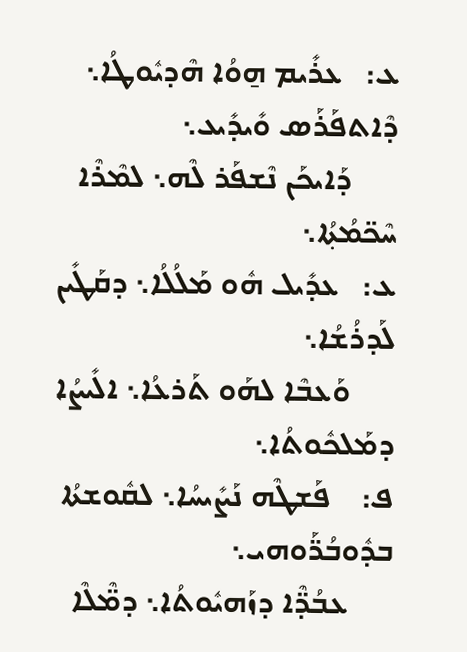ܥ:   ܥܪܺܝܡ ܗ̱ܘܳܐ ܗܶܕܝܽܘܛܳܐ܆ ܕܶܐܬܦܰܪܰܣ ܘܺܝܕܺܝܥ܆
      ܕܰܐܝܟܰܢ ܢܶܫܦܰܪ ܠܶܗ܆ ܠܡܶܪܶܐ ܚܶܟ̈ܡܳܬ݂ܳܐ܆
ܥ:   ܥܕܺܝܠ ܗܽܘ ܡܰܠܳܠܳܐ܆ ܕܩܰܛܺܝܢ ܠܰܕܪܳܫܳܐ܆
      ܘܰܥܒܶܐ ܠܗܰܘ ܬܰܪܥܳܐ܆ ܐܠܺܝܨܳܐ ܕܡܰܠܟܽܘܬܳܐ܆
ܦ:    ܦܰܫܛܶܗ ܢܰܨܺܝܚܳܐ܆ ܠܩܽܘܫܬܳܐ ܒܕܽܘܒܳܪ̈ܰܘܗܝ܆
      ܥܒܳܕ̈ܶܐ ܕܙܰܗܝܽܘܬܳܐ܆ ܕܡ̈ܶܠܶܐ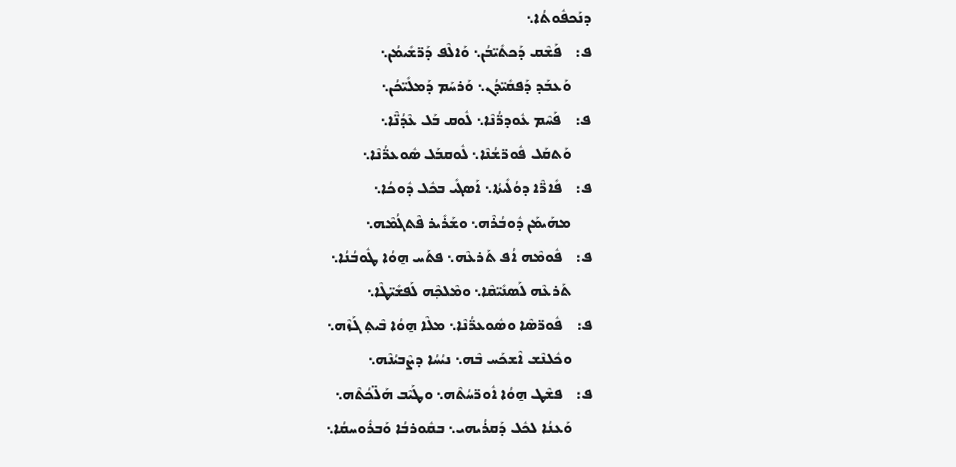ܕܢܰܟܦܽܘܬܳܐ܆
ܦ:    ܦܰܫܶܩ ܕܰܟܬܺܝ̈ܒܳܢ܆ ܘܰܐܠܶܦ ܕܰܪ̈ܫܺܝܡܳܢ܆
      ܘܰܥܒܰܕ ܕܰܦܩܺܝ̈ܕܳܢ܆ ܘܰܪܚܰܡ ܕܰܡܠܺܝ̈ܟܳܢ܆
ܦ:    ܦܰܚܶܡ ܥܽܘܕܪ̈ܳܢܶܐ܆ ܠܽܘܩ ܒܰܠ ܥܶܕܳܢ̈ܶܐ܆
      ܘܰܬܩܰܠ ܦܽܘܪ̈ܫܳܢܶܐ܆ ܠܽܘܩܒܰܠ ܣܽܘܥܪ̈ܳܢܶܐ܆
ܦ:    ܦܺܐܪ̈ܶܐ ܕܘܳܠܺܝܬܳܐ܆ ܐܰܣܓܺܝ ܒܟܽܠ ܕܽܘܟܳܐ܆
      ܡܗܰܝܡܰܢ ܕܽܘܒܳܪܶܗ܆ ܘܫܰܪܺܝܪ ܦܶܬܓܳܡܶܗ܆
ܦ:    ܦܽܘܡܶܗ ܐܳܦ ܬܰܪܥܶܗ܆ ܦܬܰܚ ܗ̱ܘܳܐ ܛܽܘܒܳܢܳܐ܆
      ܬܰܪܥܶܗ ܠܰܣܢܺܝ̈ܩܶܐ܆ ܘܡܶܠܟ݂ܶܗ ܠܰܦܫܺܝ̈ܛܶܐ܆
ܦ:    ܦܽܘܪ̈ܣܶܐ ܘܣܽܘܥܪ̈ܳܢܶܐ܆ ܡܠܶܐ ܗ̱ܘܳܐ ܒܶܝܬ݂ ܓܰܙܶܗ܆
      ܘܟܽܠܢܶܫ ܐܶܫܟܰܚ ܒܶܗ܆ ܢܝܳܚܳܐ ܕܨܶܒܝܳܢܶܗ܆
ܦ:    ܦܫܶܛ ܗ̱ܘܳܐ ܐܽܘܪ̈ܚܳܬܶܗ܆ ܘܛܰܝܶܒ ܗܰܠ̈ܟܳܬܶܗ܆
      ܘܰܥܢܳܐ ܠܟܽܠ ܕܰܩܪܳܝܗܝ܆ ܒܩܽܘܪܒܳܐ ܘܰܒܪܽܘܚܩܳܐ܆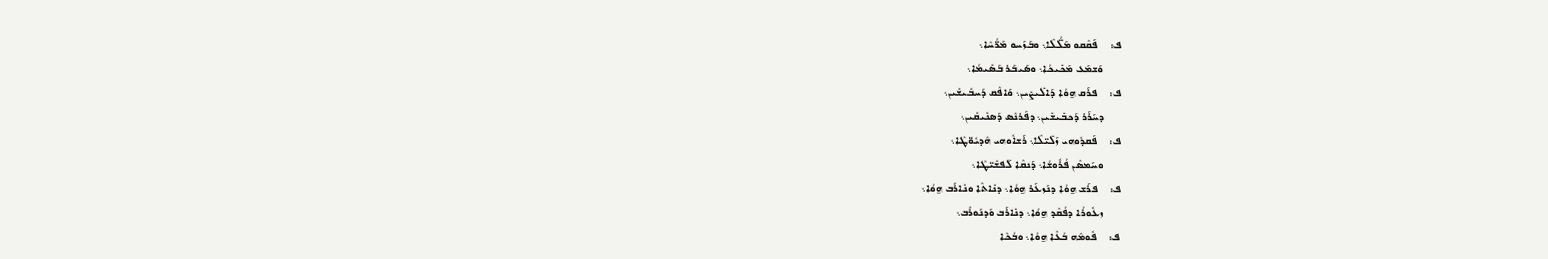ܦ:    ܦܰܩܶܩܘ ܡܰܠ̈ܳܠܶܐ܆ ܘܒܰܙܰܚܘ ܡܰܪ̈ܳܚܶܐ܆
      ܘܰܫܡܰܥ ܡܰܟܺܝܟܳܐ܆ ܘܣܰܝܒܰܪ ܒܰܣܺܝܡܳܐ܆
ܦ:    ܦܪܰܩ ܗ̱ܘܳܐ ܕܰܐܠܺܝܨܺܝܢ܆ ܘܰܐܦܶܩ ܕܰܚܒܺܝܫܺܝܢ܆
      ܕܚܰܪܰܪ ܕܰܟܒܺܝܫܺܝܢ܆ ܕܦܰܪܢܶܣ ܕܰܣܢܺܝܩܺܝܢ܆
ܦ:    ܦܰܩܕܽܘܗܝ ܙܰܠܺܝ̈ܠܶܐ܆ ܪܰܫܐܽܘܗܝ ܗܶܕܝܽܘ̈ܛܶܐ܆
      ܘܚܰܡܣܶܢ ܦܳܪܽܘܫܳܐ܆ ܕܰܢܩܶܐ ܠܰܦܫܺܝ̈ܛܶܐ܆
ܦ:    ܦܪܰܫ ܗ̱ܘܳܐ ܕܢܰܙܥܰܪ ܗ̱ܘܳܐ܆ ܕܢܺܐܬܶܐ ܘܢܺܐܪܰܒ ܗ̱ܘܳܐ܆
      ܙܥܽܘܪܳܐ ܕܦܳܩܶܕ ܗ̱ܘܳܐ܆ ܕܢܺܐܪܰܒ ܘܰܕܢܰܘܪܶܒ܆
ܦ:    ܦܽܘܡܶܗ ܒܳܥܶܐ ܗ̱ܘܳܐ܆ ܘܒܳܟܶܐ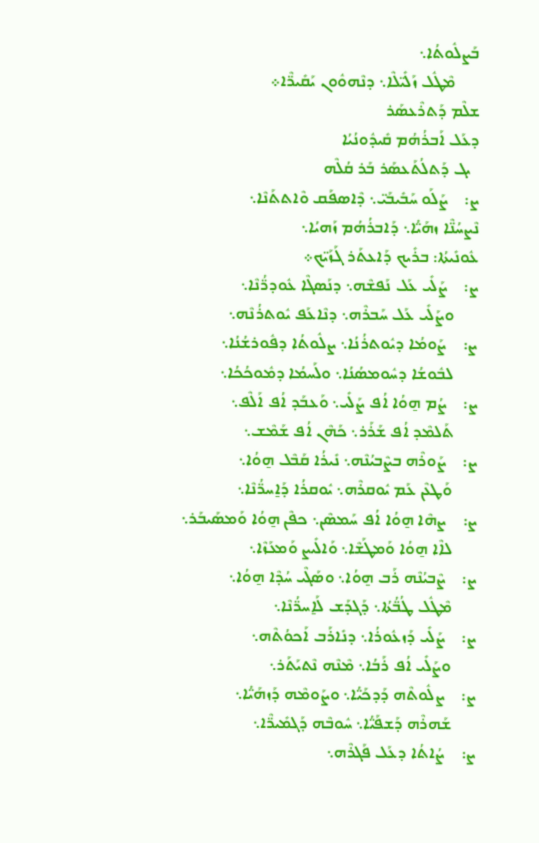ܒܰܨܠܽܘܬܳܐ܆
      ܡܶܛܽܠ ܙܰܠܺܝ̈ܠܶܐ܆ ܕܢܶܗܘܽܘܢ ܝܰܩܺܝܪ̈ܶܐ܀
ܫܠܶܡ ܕܰܬܪܶܥܣܰܪ
ܕܥܰܠ ܐܰܒܪܳܗܳܡ ܩܺܝܕܽܘܢܳܝܳܐ
  ܝܓ ܕܰܬܠܳܬܰܥܣܰܪ ܒܰܪ ܩܳܠܶܗ
ܨ:    ܨܰܠܰܘ ܚܰܒܺܝܒܰܝ̈܆ ܕܶܐܣܦܰܩ ܘܶܐܬܬܰܢܶܐ܆
ܢܶܨܚܳܢ̈ܶܐ ܙܗܰܝ̈ܳܐ܆ ܕܰܐܒܪܳܗܳܡ ܙܰܗܝܳܐ܆
ܥܽܘܢܺܝܬܳܐ: ܒܪܺܝܟ ܕܰܐܥܬܰܪ ܓܰܙܰܝ̈ܟ܀
ܨ:    ܨܰܠܺܝ ܥܰܠ ܢܰܦܫܶܗ܆ ܕܢܰܣܓܶܐ ܥܽܘܕܪ̈ܳܢܶܐ܆
      ܘܨܰܠܺܝ ܥܰܠ ܚܰܒܪܶܗ܆ ܕܢܶܐܥܰܦ ܝܽܘܬܪܳܢܶܗ܆
ܨ:    ܨܰܘܡܳܐ ܕܝܽܘܬܪܳܢܳܐ܆ ܨܠܽܘܬܳܐ ܕܦܽܘܪܫܳܢܳܐ܆
      ܠܒܽܘܫܳܐ ܕܚܽܘܡܣܳܢܳܐ܆ ܘܠܰܚܡܳܐ ܕܡܽܘܟܳܟܳܐ܆
ܨ:    ܨܳܡ ܗ̱ܘܳܐ ܐܳܦ ܨܰܠܺܝ܆ ܘܰܥܒܰܕ ܐܳܦ ܐܰܠܶܦ܆
      ܬܰܠܡܶܕ ܐܳܦ ܫܰܪܰܪ܆ ܟܰܗܶܢ ܐܳܦ ܫܰܡܶܫ܆
ܨ:    ܨܰܘܪܶܗ ܒܨܶܒܝܳܢܶܗ܆ ܢܺܝܪܳܐ ܩܰܒܶܠ ܗ̱ܘܳܐ܆
      ܘܰܛܥܶܢ ܥܰܡ ܝܽܘܩܪܶܗ܆ ܝܽܘܩܪܳܐ ܕܰܐ̱ܚܪ̈ܳܢܶܐ܆
ܨ:    ܨܗܶܐ ܗ̱ܘܳܐ ܐܳܦ ܚܰܡܣܶܢ܆ ܟܦܶܢ ܗ̱ܘܳܐ ܘܰܡܣܰܝܒܰܪ܆
      ܠܐܶܐ ܗ̱ܘܳܐ ܘܰܡܛܰܫܶܐ܆ ܘܰܐܠܺܝܨ ܘܰܡܥܰܙܶܐ܆
ܨ:    ܨܶܒܝܳܢܶܗ ܪܰܒ ܗ̱ܘܳܐ܆ ܘܣܰܓܶܝ ܚܳܕܶܐ ܗ̱ܘܳܐ܆
      ܡܶܛܽܠ ܛܳܒ̈ܳܬܳܐ܆ ܕܰܓܕܰܫ ܠܰܐ̱ܚܪ̈ܳܢܶܐ܆
ܨ:    ܨܰܠܺܝ ܕܰܙܥܽܘܪܳܐ܆ ܕܢܺܐܪܰܒ ܐܰܟܘܳܬܶܗ܆
      ܘܨܰܠܺܝ ܐܳܦ ܪܰܒܳܐ܆ ܡܶܢܶܗ ܢܶܬܝܰܬܰܪ܆
ܨ:    ܨܠܽܘܬܶܗ ܕܰܕܟܰܝ̈ܳܐ܆ ܘܨܰܘܡܶܗ ܕܰܙܗܰܝ̈ܳܐ܆
      ܫܰܗܪܶܗ ܕܰܫܦܰܝ̈ܳܐ܆ ܚܽܘܒܶܗ ܕܰܓܡܺܝܪ̈ܶܐ܆
ܨ:    ܨܳܐܬܳܐ ܕܥܰܠ ܦܰܓܪܶܗ܆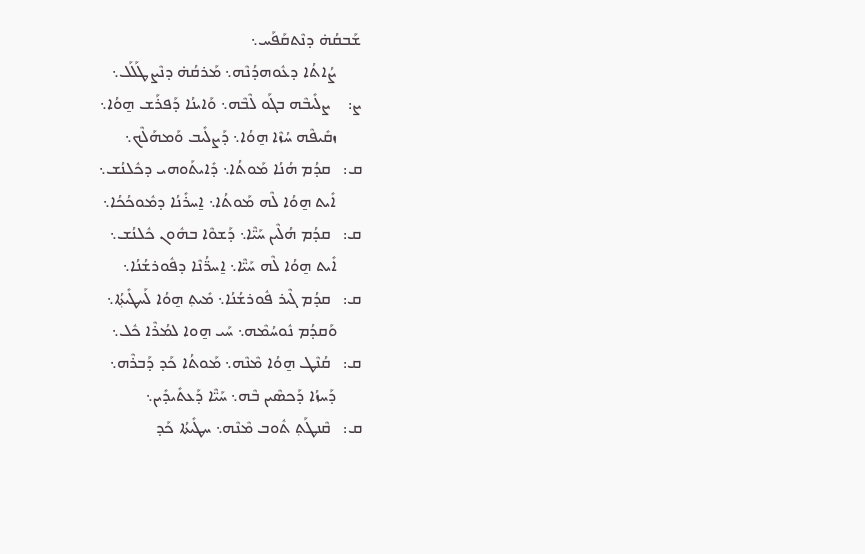ܫܰܒܩܳܗ̇ ܕܢܶܬܩܰܦܰܚ܆
      ܨܳܐܬܳܐ ܕܥܽܘܗܕܳܢܶܗ܆ ܡܰܪܩܳܗ̇ ܕܢܶܨܛܰܠܰܠ܆
ܨ:    ܨܠܺܝܒܶܗ ܒܓܰܘ ܠܶܒܶܗ܆ ܘܰܐܝܢܳܐ ܕܰܦܪܰܫ ܗ̱ܘܳܐ܆
      ܙܩܺܝܦܶܗ ܚܳܙܶܐ ܗ̱ܘܳܐ܆ ܕܰܨܠܺܝܒ ܘܰܡܗܰܠܶܟ܆
ܩ:   ܩܕܳܡ ܗܳܢܳܐ ܡܰܘܬܳܐ܆ ܕܺܐܝܬܰܘܗܝ ܕܟܽܠܢܳܫ܆
      ܐܺܝܬ ܗ̱ܘܳܐ ܠܶܗ ܡܰܘܬܳܐ܆ ܐ̱ܚܪܺܢܳܐ ܕܡܽܘܟܳܟܳܐ܆
ܩ:   ܩܕܳܡ ܗܳܠܶܝܢ ܚܰܝ̈ܶܐ܆ ܕܰܫܘܶܐ ܒܗܽܘܢ ܟܽܠܢܳܫ܆
      ܐܺܝܬ ܗ̱ܘܳܐ ܠܶܗ ܚܰܝ̈ܶܐ܆ ܐ̱ܚܪ̈ܳܢܶܐ ܕܦܽܘܪܫܳܢܳܐ܆
ܩ:   ܩܕܳܡ ܓܶܝܪ ܦܽܘܪܫܳܢܳܐ܆ ܡܺܝܬ݂ ܗ̱ܘܳܐ ܠܰܚܛܺܝܬ݂ܳܐ܆
      ܘܰܩܕܳܡ ܢܽܘܚܳܡܶܗ܆ ܚܰܝ ܗ̱ܘܐ ܠܡܳܪܶܐ ܟܽܠ܆
ܩ:   ܩܳܢܶܛ ܗ̱ܘܳܐ ܡܶܢܶܗ܆ ܡܰܘܬܳܐ ܟܰܕ ܕܰܒܪܶܗ܆
      ܕܰܚܙܳܐ ܕܰܟܣܶܝܢ ܒܶܗ܆ ܚܰܝ̈ܶܐ ܕܰܥܬܺܝܕܺܝܢ܆
ܩ:   ܩܶܢܛܰܬ݂ ܬܽܘܒ ܡܶܢܶܗ܆ ܚܛܺܝܬܳܐ ܟܰܕ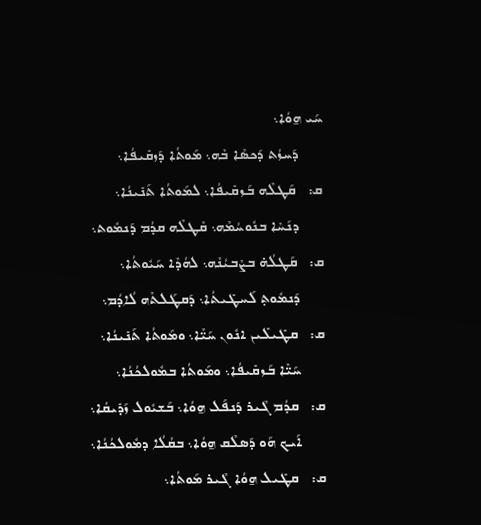ܚܰܝ ܗ̱ܘܳܐ܆
      ܕܰܚܙܳܬ ܕܰܟܣܶܐ ܒܶܗ܆ ܡܰܘܬܳܐ ܕܰܙܩܺܝܦܳܐ܆
ܩ:   ܩܰܛܠܶܗ ܒܰܙܩܺܝܦܳܐ܆ ܠܡܰܘܬܳܐ ܬܰܢܺܝܢܳܐ܆
      ܕܢܰܚܶܐ ܒܢܽܘܚܳܡܶܗ܆ ܩܶܛܠܶܗ ܩܕܳܡ ܕܰܢܡܽܘܬ܆
ܩ:   ܩܰܛܠܳܗ̇ ܒܨܶܒܝܳܢܶܗ܆ ܠܗܳܕܶܐ ܚܰܝܽܘܬܳܐ܆
      ܕܰܢܡܽܘܬ݂ ܠܰܚܛܺܝܬܳܐ܆ ܕܰܩܛܰܠܬܶܗ ܠܳܐܕܳܡ܆
ܩ:   ܩܛܺܝܠܺܝܢ ܐܢܽܘܢ ܚܰܝ̈ܶܐ܆ ܘܡܰܘܬܳܐ ܬܰܢܺܝܢܳܐ܆
      ܚܰܝ̈ܶܐ ܒܰܙܩܺܝܦܳܐ܆ ܘܡܰܘܬܳܐ ܒܡܽܘܠܟܳܢܳܐ܆
ܩ:   ܩܕܳܡ ܓܶܝܪ ܕܰܢܦܰܠ ܗ̱ܘܳܐ܆ ܒܰܫܝܽܘܠ ܙܰܕܺܝܩܳܐ܆
      ܐܰܝܟ ܗܰܘ ܕܰܣܠܶܩ ܗ̱ܘܳܐ܆ ܒܩܳܠܳܐ ܕܡܽܘܠܟܳܢܳܐ܆
ܩ:   ܩܛܺܝܠ ܗ̱ܘܳܐ ܓܶܝܪ ܡܰܘܬܳܐ܆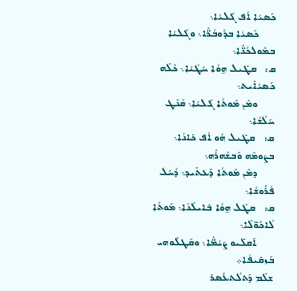ܟܰܣܝܳܐ ܐܳܦ ܓܰܠܝܳܐ܆
      ܟܰܣܝܳܐ ܒܕܽܘܒܳܪ̈ܶܐ܆ ܘܓܰܠܝܳܐ ܒܡܽܘܠܟܳܢ̈ܶܐ܆
ܩ:   ܩܛܺܝܠ ܗ̱ܘܳܐ ܚܰܛܳܝܳܐ܆ ܟܽܠܶܗ ܟܰܣܝܳܐܺܝܬ܆
      ܘܡܶܢ ܡܰܘܬܳܐ ܓܰܠܝܳܐ܆ ܩܳܢܶܛ ܚܰܠܳܫܳܐ܆
ܩ:   ܩܛܺܝܠ ܗܽܘ ܐܳܦ ܟܺܐܢܳܐ܆ ܒܨܰܘܡܶܗ ܘܰܒܫܰܗܪܶܗ܆
      ܕܡܶܢ ܡܰܘܬܳܐ ܕܰܥܬܺܝܕ܆ ܕܳܚܶܠ ܦܳܪܽܘܫܳܐ܆
ܩ:   ܩܛܰܠ ܗ̱ܘܳܐ ܒܺܐܝܠܳܢܳܐ܆ ܡܰܘܬܳܐ ܠܳܐܟܽܘ̈ܠܶܐ܆
      ܐܰܩܠܺܝܘ ܨܰܝܳܡ̈ܶܐ܆ ܘܩܰܛܠܽܘܗܝ ܒܰܙܩܺܝܦܳܐ܀
ܫܠܶܡ ܕܰܬܠܳܬܥܰܣܪ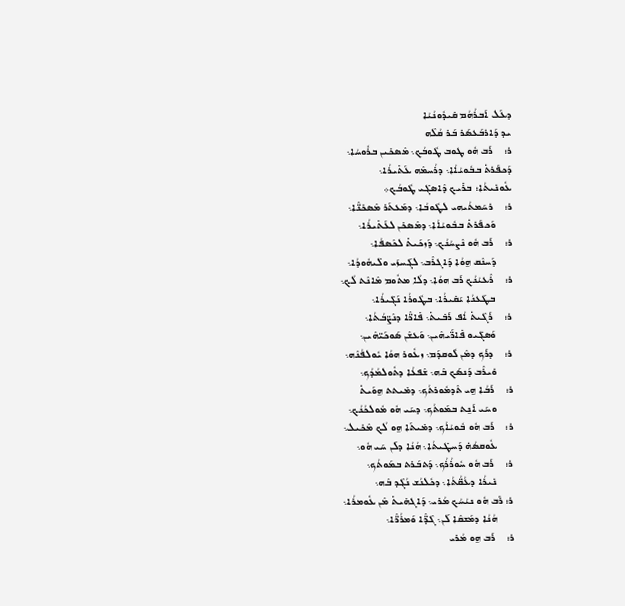ܕܥܰܠ ܐܰܒܪܳܗܳܡ ܩܺܝܕܽܘܢܳܝܳܐ
ܝܕ ܕܰܐܪܒܰܥܣܰܪ ܒܰܪ ܩܳܠܶܗ
ܪ:    ܪܰܒ ܗܽܘ ܛܘܒ ܛܽܘܒܳܟ܆ ܡܶܣܟܺܝܢ ܒܪܽܘܚܳܐ܆
ܕܰܟܦܰܪܬ݁ ܒܒܽܘܝܳܐܳܐ܆ ܕܪܳܚܡܶܗ ܥܰܬܺܝܪܳܐ܆
ܥܽܘܢܺܝܬܳܐ: ܒܪܺܝܟ ܕܶܐܣܓܺܝ ܛܽܘܒܳܟ܀
ܪ:    ܪܚܰܡܬܳܝܗܝ ܠܛܽܘܒܳܐ܆ ܕܡܰܥܬܰܪ ܡܶܣܟܺܢ̈ܶܐ܆
      ܘܰܟܦܰܪܬ݁ ܒܒܽܘܝܳܐܳܐ܆ ܕܡܶܣܟܺܢ ܠܥܰܬܺܝܪܳܐ܆
ܪ:    ܪܰܒ ܗܽܘ ܢܶܨܚܳܢܳܟ܆ ܕܰܙܟܰܝܬ݁ ܠܟܶܣܦܳܐ܆
      ܕܰܚܢܶܩ ܗ̱ܘܳܐ ܕܰܐܓܪܶܒ܆ ܠܓܰܚܙܰܝ ܘܠܺܝܗܽܘܕܳܐ܆
ܪ:    ܪܶܥܝܳܢܳܟ ܪܰܒ ܗܘܳܐ܆ ܕܠܳܐ ܡܬܽܘܡ ܡܶܐܢܶܬ ܠܳܟ܆
      ܒܛܰܥܢܳܐ ܝܰܩܺܝܪܳܐ܆ ܒܛܽܘܪܳܐ ܢܰܓܺܝܪܳܐ܆
ܪ:    ܪܰܓܶܝܬ݁ ܐܳܦ ܪܰܒܺܝܬ݁܆ ܦܺܐܪ̈ܶܐ ܕܢܶܨ̈ܒܳܬܳܐ܆
      ܘܰܣܓܺܝܘ ܦܺܐܪ̈ܰܝܗܶܝܢ܆ ܘܰܥܫܶܢ ܣܰܘܟܰܝ̈ܗܶܝܢ܆
ܪ:    ܕܪܰܟ ܕܡܶܢ ܠܽܘܩܕܰܡ܆ ܙܥܽܘܪ ܗܘܳܐ ܝܽܘܠܦܳܢܶܗ܆
      ܘܺܝܪܶܒ ܕܰܢܣܰܟ ܒܶܗ܆ ܫܶܦܥܳܐ ܕܬܽܘܠܡܳܕܳܟ܆
ܪ:    ܪܰܒܳܐ ܗ̱ܝ ܬܶܕܡܽܘܪܬܳܟ܆ ܕܡܺܝܬܬ ܗ̱ܘܰܝܬ݁
      ܘܚܰܝ ܐܰܢ̱ܬ ܒܡܰܘܬܳܟ܆ ܕܚܰܝ ܗܽܘ ܡܽܘܠܟܳܢܳܟ܆
ܪ:    ܪܰܒ ܗܽܘ ܒܽܘܝܳܐܳܟ܆ ܕܡܺܝܬܰܐ ܗ̱ܘ ܠܳܟ ܡܶܟܺܝܠ܆
      ܥܽܘܩܣܳܗ̇ ܕܰܚܛܺܝܬܳܐ܆ ܗܳܢܳܐ ܕܠܰܢ ܚܰܝ ܗܽܘ܆
ܪ:    ܪܰܒ ܗܽܘ ܚܽܘܪܳܪܳܟ܆ ܕܰܬܒܰܪܬ ܒܡܰܘܬܳܟ܆
      ܢܺܝܪܳܐ ܕܥܳܩ̈ܳܬܳܐ܆ ܕܟܽܠܢܳܫ ܢܳܓܶܕ ܒܶܗ܆
ܪ: ܪܰܒ ܗܽܘ ܢܝܳܚܳܟ ܡܳܪܝ܆ ܕܰܐܓܗܺܝܬ݁ ܡܶܢ ܥܽܘܡܪܳܐ܆
      ܗܳܢܳܐ ܕܡܰܫܩܶܐ ܠܰܢ܆ ܓܶܕ̈ܶܐ ܘܰܡܪܳܪ̈ܶܐ܆
ܪ:    ܪܰܒ ܗ̱ܘ ܡܳܪܝ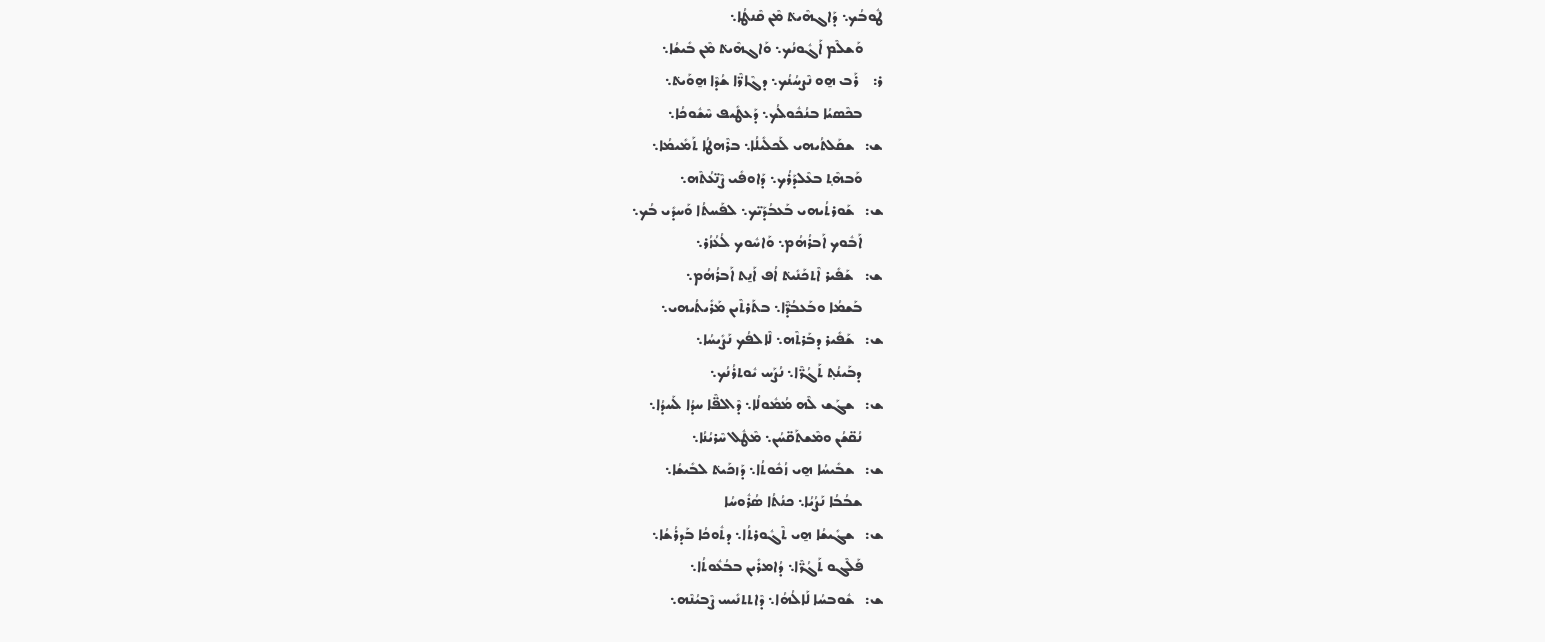ܛܽܘܒܳܟ܆ ܕܰܐܓܗܶܝܬ݁ ܡܶܢ ܩܶܢܛܳܐ܆
      ܘܰܫܠܶܡ ܐܰܓܽܘܢܳܟ܆ ܘܰܐܓܗܶܝܬ݁ ܡܶܢ ܒܺܝܫܳܐ܆
ܪ:    ܪܰܒ ܗ̱ܘ ܢܶܨܚܳܢܳܟ܆ ܕܓܶܐܪ̈ܶܐ ܫܳܕܶܐ ܗ̱ܘܰܝܬ݁܆
      ܒܟܶܣܝܳܐ ܒܢܳܟܽܘܠܳܟ܆ ܕܰܥܛܺܝܦ ܚܶܫܽܘܟܳܐ܆
ܫ:   ܫܩܰܠܬܳܝܗܝ ܠܰܟܠܺܝܠܳܐ܆ ܒܪܶܗܛܳܐ ܬܰܡܺܝܡܳܐ܆
      ܘܰܒܗܶܬ݂ ܒܥܶܠܕܰܪܳܟ܆ ܕܰܐܘܦܺܝ ܨܶܢ̈ܥܳܬܶܗ܆
ܫ:   ܫܰܘܪܬܳܝܗܝ ܒܰܥܒܳܕܰܝ̈ܟ܆ ܠܦܰܚܬܳܐ ܘܰܚܕܺܝ ܒܳܟ܆
      ܐܰܒܽܘܟ ܐܰܒܪܳܗܳܡ܆ ܘܰܐܚܽܘܟ ܠܳܥܳܙܳܪ܆
ܫ:   ܫܰܦܺܝܪ ܐܶܬܟܰܢܺܝܬ݁ ܐܳܦ ܐܰܢ̱ܬ ܐܰܒܪܳܗܳܡ܆
      ܒܰܫܡܳܐ ܘܒܰܥܒܳܕ̈ܶܐ܆ ܒܬܰܪܬܶܝܢ ܡܰܪܺܝܬܳܝܗܝ܆
ܫ:   ܫܰܦܺܝܪ ܕܒܰܪܬܶܗ܆ ܠܶܐܠܦܳܟ ܢܰܨܺܝܚܳܐ܆
      ܕܒܰܝܢܳܬ݂ ܬܰܓܳܪ̈ܶܐ܆ ܢܳܨܰܚ ܝܽܘܬܪܳܢܳܟ܆
ܫ:   ܫܓܰܫ ܠܶܗ ܡܳܡܽܘܠܳܐ܆ ܕܶܐܠܦ̈ܶܐ ܚܕܳܐ ܠܰܚܕܳܐ܆
      ܢܳܩ̈ܫܳܢ ܘܡܶܫܬܰܩ̈ܚܳܢ܆ ܡܶܛܽܠ ܚܶܪܝܳܢܳܐ܆
ܫ:   ܫܒܺܝܚܳܐ ܗ̱ܝ ܙܳܟܽܘܬܳܐ܆ ܕܰܙܟܰܝܬ݁ ܠܒܺܝܫܳܐ܆
      ܫܒܳܒܳܐ ܢܰܨܳܝܳܐ܆ ܟܢܳܬܳܐ ܣܳܪܽܘܚܳܐ
ܫ:   ܫܓܺܝܫܳܐ ܗ̱ܝ ܬܶܓܽܘܪܬܳܐ܆ ܕܬܽܘܟܳܐ ܒܰܕܪܳܫܳܐ܆
      ܦܰܠܶܓܘ ܬܰܓܳܪ̈ܶܐ܆ ܕܳܐܡܪܺܝܢ ܒܒܳܥܽܘܬܳܐ܆
ܫ:   ܫܽܘܒܚܳܐ ܠܰܐܠܳܗܳܐ܆ ܕܶܐܬܬܢܺܝܚ ܨܶܒܝܳܢܶܗ܆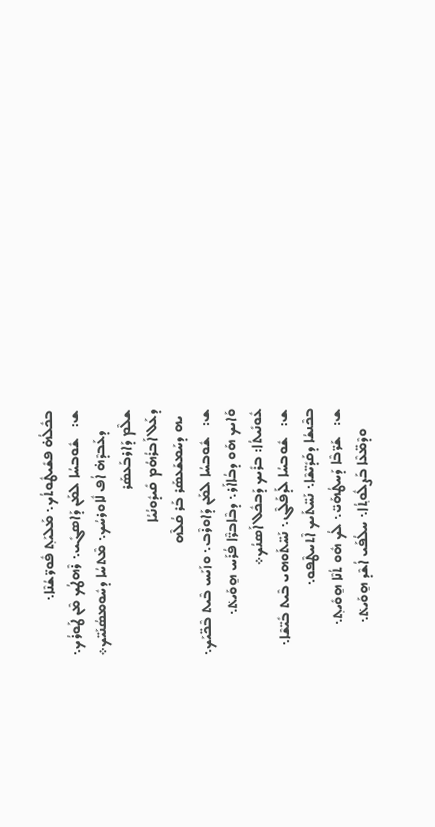ܒܟܽܠܳܗ̇ ܦܫܺܝܛܽܘܬܳܟ܆ ܡܰܠܝܰܬ݂ ܦܽܘܪ̈ܫܳܢܶܐ܆
ܫ:   ܫܽܘܒܚܳܐ ܠܡܰܢ ܕܰܐܣܓܺܝ܆ ܪܶܗܛܳܟ ܡܶܢ ܛܰܘܪܳܟ܆
      ܕܥܰܒܕܶܗ̇ ܐܳܦ ܠܽܐܘܪܚܳܟ܆ ܡܶܬܚܳܐ ܕܚܽܘܡܣܳܢܰܝ̈ܟ܀
ܫܠܶܡ ܕܰܐܪܒܰܥܣܰܪ
ܕܥܰܠ ܐܰܒܪܳܗܳܡ ܩܺܝܕܽܘܢܳܝܳܐ
  ܝܗ ܕܚܰܡܫܰܥܣܰܪ ܒܰܪ ܩܳܠܶܗ
ܫ:   ܫܽܘܒܚܳܐ ܠܡܰܢ ܕܰܐܘܪܶܒ܆ ܘܙܰܝܰܚ ܒܶܝܬ ܒܶܟ̈ܝܰܟ܆
ܘܰܐܝܟ ܗܰܘ ܕܒܳܐܐܰܪ܆ ܕܒܶܐܒܪ̈ܶܐ ܦܳܪܰܚ ܗ̱ܘܰܝܬ݁܆
ܥܽܘܢܺܝܬܳܐ: ܒܪܺܝܟ ܕܰܒܟܽܠ ܐܰܣܢܳܟ܀
ܫ:   ܫܽܘܒܚܳܐ ܠܰܕܦܰܠܶܓ܆ ܢܰܚ̈ܬܰܘܗܝ ܒܶܝܬ ܒܺܝ̈ܫܶܐ܆
ܒܟܶܢܫܳܐ ܕܩܰܕܺܝ̈ܫܶܐ܆ ܢܰܚ̈ܬܰܝܟ ܐܶܬܚܛܶܦܘ܆
ܫ:   ܫܰܪ̈ܒܶܐ ܕܰܚܛܳܗܰܝ̈܆ ܠܳܟ ܗܽܘ ܬܳܢܶܐ ܗ̱ܘܺܝܬ݂܆
      ܘܕܶܡ̈ܥܶܐ ܒܰܨܠܽܘܬ݂ܳܐ܆ ܚܠܳܦܰܝ ܐܳܫܶܕ ܗ̱ܘܰܝܬ݁܆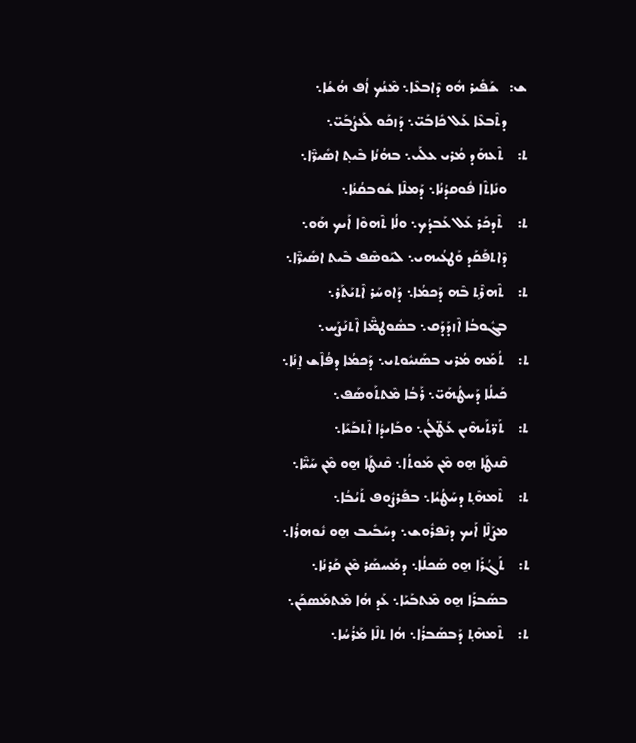ܫ:   ܫܰܦܺܝܪ ܗܽܘ ܕܶܐܒܥܶܐ܆ ܡܶܢܳܟ ܐܳܦ ܗܳܫܳܐ܆
      ܕܬܶܒܥܶܐ ܥܰܠ ܟܺܐܒܰܝ̈܆ ܕܰܙܟܰܘ ܠܰܥܨܳܒܰܝ̈܆
ܬ:    ܬܶܥܗܰܕ ܡܳܪܝ ܥܠܰܝ܆ ܒܗܳܢܳܐ ܒܶܝܬ݂ ܐܣܺܝܪ̈ܶܐ܆
      ܘܢܺܐܬܶܐ ܦܽܘܩܕܳܢܳܐ܆ ܕܰܡܠܶܐ ܫܽܘܒܩܳܢܳܐ܆
ܬ:    ܬܶܕܟܰܪ ܥܰܠ ܥܰܒܕܳܟ܆ ܘܠܳܐ ܬܶܗܘܶܐ ܐܰܝܟ ܗܰܘ܆
      ܕܶܐܬܦܰܩܰܕ ܘܰܛܥܳܝܗܝ܆ ܠܝܰܘܣܶܦ ܒܶܝܬ ܐܣܺܝܪ̈ܶܐ܆
ܬ:    ܬܶܗܪܶܬ݂ ܒܶܗ ܕܰܟܡܳܐ܆ ܕܰܐܘܚܰܪ ܐܶܬܝܰܬܰܪ܆
      ܒܓܽܘܒܳܐ ܐܶܙܕܰܕܰܩ܆ ܒܣܽܘܛܡ̈ܶܐ ܐܶܬܢܰܨܰܚ܆
ܬ:    ܬܳܡܰܗ ܡܳܪܝ ܒܣܰܢܝܽܘܬܝ܆ ܕܰܟܡܳܐ ܕܦܳܐܶܫ ܐ̱ܢܳܐ܆
      ܟܰܝܠܳܐ ܕܰܚܛܳܗܰܝ̈܆ ܪܰܒܳܐ ܡܶܬܬܰܘܣܰܦ܆
ܬ:    ܬܰܪ̈ܬܰܝܗܶܝܢ ܥܰܛ̈ܠܳܢ܆ ܘܒܰܐܝܕܳܐ ܐܶܬܒܰܝܰܐ܆
      ܩܶܢܛܰܐ ܗ̱ܘ ܡܶܢ ܡܰܘܬܳܐ܆ ܩܶܢܛܰܐ ܗ̱ܘ ܡܶܢ ܚܰܝ̈ܶܐ܆
ܬ:    ܬܶܡܗܶܬ݂ ܕܚܰܛܳܝܳܐ܆ ܒܦܰܪܨܽܘܦ ܬܰܝܳܒܳܐ܆
      ܡܨܰܠܶܐ ܐܰܝܟ ܕܢܶܦܪܽܘܫ܆ ܕܚܰܒܺܝܒ ܗ̱ܘ ܢܽܘܗܪܳܐ܆
ܬ:    ܬܰܓܳܪܰܐ ܗ̱ܘ ܣܰܟܠܳܐ܆ ܕܡܰܚܣܰܪ ܡܶܢ ܩܰܪܢܳܐ܆
      ܒܣܰܒܪܰܐ ܗ̱ܘ ܡܶܬܒܰܝܰܐ܆ ܥܰܕ ܗܳܐ ܡܶܬܡܰܣܟܰܢ܆
ܬ:    ܬܶܡܗܶܬ݂ ܕܰܒܣܰܒܪܳܐ܆ ܗܳܐ ܬܠܶܐ ܡܰܪܳܚܳܐ܆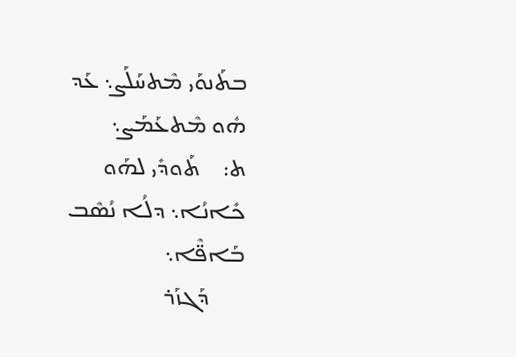ܒܬܰܢܘܰܝ ܡܶܬܚܰܠܰܨ܆ ܥܰܕ ܗܽܘ ܡܶܬܥܰܡܰܨ܆
ܬ:    ܬܰܘܕܺܝ ܠܗܰܘ ܟܺܐܢܳܐ܆ ܕܠܳܐ ܢܳܣܶܒ ܒܰܐܦ̈ܶܐ܆
      ܕܰܓܙܰܪ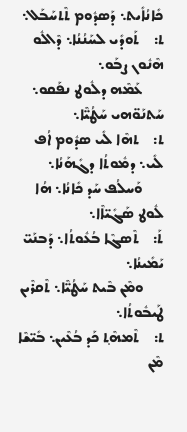ܟܺܐܢܳܐܺܝܬ܆ ܕܰܣܕܽܘܡ ܬܶܬܚܰܒܰܠ܆
ܬ:    ܬܰܘܕܺܝ ܠܚܰܢܳܢܳܐ܆ ܕܶܐܠܽܘ ܗܶܢܽܘܢ ܨܒܰܘ܆
      ܥܰܡܶܗ ܕܠܽܘܛ ܢܦܰܩܘ܆ ܚܰܬܢܰܘ̈ܗܝ ܚܰܛܳܝ̈ܶܐ܆
ܬ:    ܬܗܶܐ ܠܺܝ ܣܕܽܘܡ ܐܳܦ ܠܺܝ܆ ܕܡܽܘܬܳܐ ܕܓܺܗܰܢܳܐ܆
      ܘܰܚܠܳܦ ܚܰܕ ܟܺܐܢܳܐ܆ ܗܳܐ ܠܽܘܛ ܣܰܓܺܝ̈ܐܶܐ܆
ܬܰ:    ܬܶܣܓܶܐ ܒܳܥܽܘܬܳܐ܆ ܕܰܒܢܰܝ̈ ܝܰܡܺܝܢܳܐ܆
      ܘܡܶܢ ܒܶܝܬ ܚܰܛܳܝ̈ܶܐ܆ ܬܶܩܪܶܝܢ ܛܰܝܒܽܘܬܳܐ܆
ܬ:    ܬܶܡܗܶܬ݂ ܟܰܕ ܒܳܥܶܝܢ܆ ܒܺܝ̈ܫܶܐ ܡܶܢ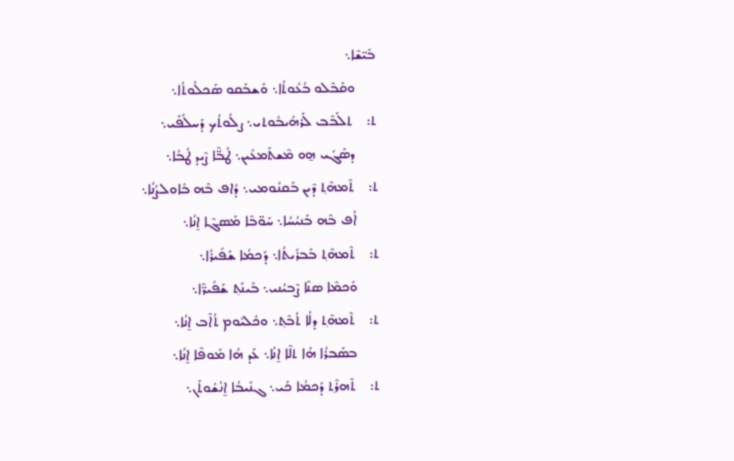ܒܺܝ̈ܫܶܐ܆
      ܘܩܰܒܶܠܘ ܒܳܥܽܘܬܳܐ܆ ܘܰܫܒܰܩܘ ܣܰܟܠܽܘܬܳܐ܆
ܬ:    ܬܠܰܒܶܒ ܠܰܪܗܺܝܒܽܘܬܝ܆ ܨܠܽܘܬܳܟ ܕܰܚܠܳܦܰܝ܆
      ܕܣܰܓܺܝ ܗ̱ܘ ܡܶܫܬܰܡܥܺܝܢ܆ ܛܳܒ̈ܶܐ ܨܶܝܕ ܛܳܒܳܐ܆
ܬ:    ܬܶܡܗܶܬ݂ ܕܶܝܢ ܒܰܩܢܽܘܡܝ܆ ܕܳܐܦ ܒܶܗ ܒܽܐܘܠܨܳܢܳܐ܆
      ܐܳܦ ܒܶܗ ܒܰܢܝܳܚܳܐ܆ ܚܰܘ̈ܒܶܐ ܡܰܣܓܶܐ ܐ̱ܢܳܐ܆
ܬ:    ܬܶܡܗܶܬ݂ ܒܰܒܪܺܝܬܳܐ܆ ܕܰܟܡܳܐ ܫܰܦܺܝܪܳܐ܆
      ܘܰܟܡܶܐ ܣܢܶܐ ܨܶܒܝܳܢܝ܆ ܒܰܝܢܰܬ݂ ܫܰܦܺܝܪ̈ܶܐ܆
ܬ:    ܬܶܡܗܶܬ݂ ܕܠܳܐ ܬܳܒܶܬ݂܆ ܘܟܽܠܝܽܘܡ ܬܳܐܶܒ ܐ̱ܢܳܐ܆
      ܒܣܰܒܪܳܐ ܗܳܐ ܬܠܶܐ ܐ̱ܢܳܐ܆ ܥܰܕ ܗܳܐ ܡܰܘܦܶܐ ܐ̱ܢܳܐ܆
ܬ:    ܬܶܗܪܶܬ݂ ܕܰܟܡܳܐ ܟܰܝ܆ ܓܢܺܝܒܳܐ ܐ̱ܢܳܫܽܘܬܰܢ܆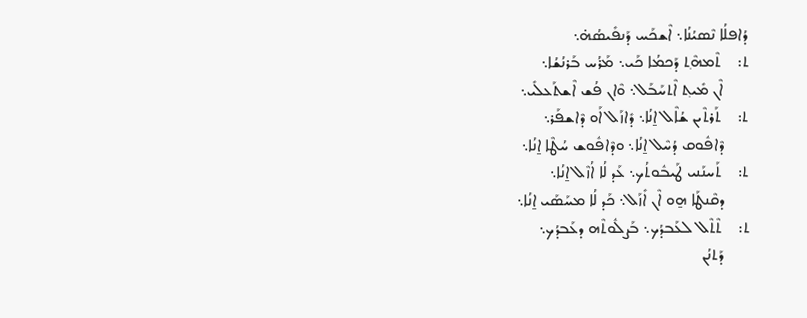ܕܳܐܦܠܳܐ ܢܶܣܝܳܢܳܐ܆ ܐܶܫܟܰܚ ܕܰܢܦܺܝܣܳܗ̇܆
ܬ:    ܬܶܡܗܶܬ݂ ܕܰܟܡܳܐ ܟܰܝ܆ ܡܰܪܳܚ ܒܰܪܢܳܫܳܐ܆
      ܐܶܢ ܡܺܝܬ݂ ܐܶܬܚܰܒܰܠ܆ ܘܶܐܢ ܦܳܫ ܐܶܫܬܰܥܠܺܝ܆
ܬ:    ܬܰܪܬܶܝܢ ܫܳܐܶܠ ܐ̱ܢܳܐ܆ ܕܺܐܙܰܠ ܐܰܘ ܕܶܐܫܦܰܪ܆
      ܕܶܐܦܽܘܩ ܕܳܚܶܠ ܐ̱ܢܳܐ܆ ܘܕܶܐܦܽܘܫ ܚܳܛܶܐ ܐ̱ܢܳܐ܆
ܬ:    ܬܰܚܢܰܢܝ ܛܰܝܒܽܘܬܳܟ܆ ܥܰܕ ܠܳܐ ܐܳܙܶܠ ܐ̱ܢܳܐ܆
      ܕܩܶܢܛܰܐ ܗ̱ܘ ܐܶܢ ܐܺܙܰܠ܆ ܟܰܕ ܠܳܐ ܡܚܰܣܰܝ ܐ̱ܢܳܐ܆
ܬ:    ܬܶܬܶܠ ܠܥܰܒܕܳܟ܆ ܒܰܨܠܽܘܬܶܗ ܕܥܰܒܕܳܟ܆
      ܕܰܬܢܳܢ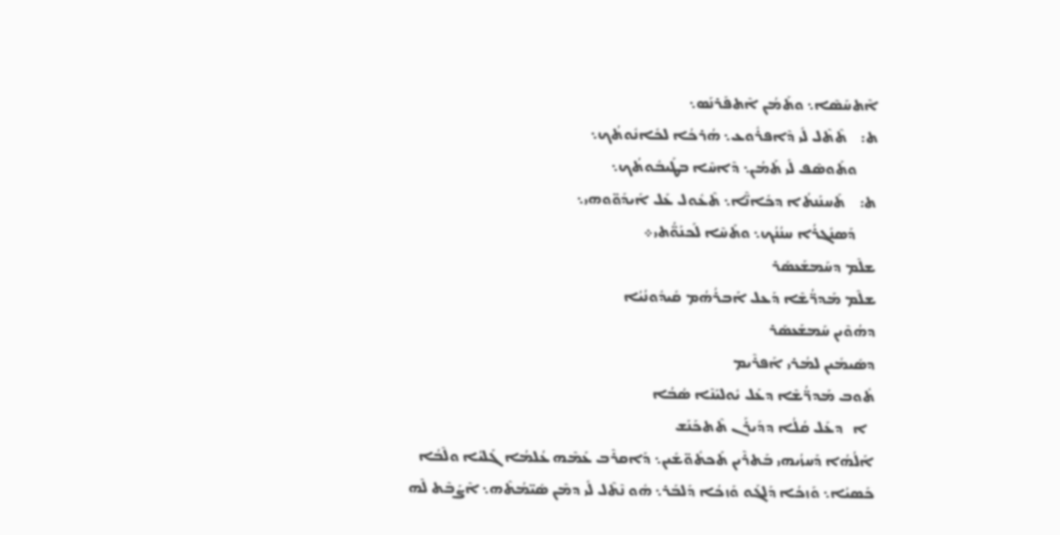ܐܶܬܚܰܣܶܐ܆ ܘܬܰܡܳܢ ܐܶܬܦܰܪܢܰܣ܆
ܬ:    ܬܶܬܶܠ ܠܺܝ ܕܶܐܦܪܽܘܥ܆ ܗܳܪܟܳܐ ܠܟܺܐܢܽܘܬܳܟ܆
      ܘܬܰܘܣܶܦ ܠܺܝ ܬܰܡܳܢ܆ ܕܶܐܚܶܐ ܒܛܰܝܒܽܘܬܳܟ܆
ܬ:    ܬܰܚܢܰܢܬܳܐ ܕܟܺܐܢ̈ܶܐ܆ ܬܶܥܽܘܠ ܥܰܠ ܐܺܝܕܰܘ̈ܘܗܝ܆
      ܕܰܣܢܺܓܪܳܐ ܚܢܳܢܳܟ܆ ܘܬܰܚܶܐ ܠܰܟܢܰܘ̈ܳܬܝ܀
ܫܠܶܡ ܕܚܰܡܫܰܥܣܰܪ
ܫܠܶܡ ܡܰܕܪ̈ܳܫܶܐ ܕܰܥܠ ܐܰܒܪܳܗܳܡ ܩܺܝܕܽܘܢܳܝܳܐ
ܕܗܳܘܶܝܢ ܚܰܡܫܰܥܣܰܪ
ܕܣܺܝܡܺܝܢ ܠܡܳܪܝ ܐܰܦܪܶܝܡ
ܬܽܘܒ ܡܰܕܪ̈ܳܫܶܐ ܕܥܰܠ ܝܽܘܠܝܰܢܶܐ ܣܳܒܳܐ
  ܐ   ܕܥܰܠ ܩܳܠܳܐ ܕܕܰܝܪܰܢ ܬܶܬܟܰܢܰܫ
ܐܰܠܳܗܳܐ ܕܰܚܙܳܝܗܝ ܒܰܬܪܶܝܢ ܬܰܟܬܽܘ̈ܫܺܝܢ܆ ܕܰܐܩܪܶܒ ܥܰܡܶܗ ܥܳܠܡܳܐ ܓܰܠܝܳܐ ܘܠܶܒܳܐ ܟܰܣܝܳܐ܆ ܘܰܙܟܳܐ ܕܰܠܓܰܘ ܘܰܙܟܳܐ ܕܰܠܒܰܪ܆ ܗܽܘ ܢܶܬܶܠ ܠܺܝ ܕܡܶܢ ܣܺܝ̈ܡܳܬܶܗ܆ ܐܶܨܰܒܶܬ ܠܶܗ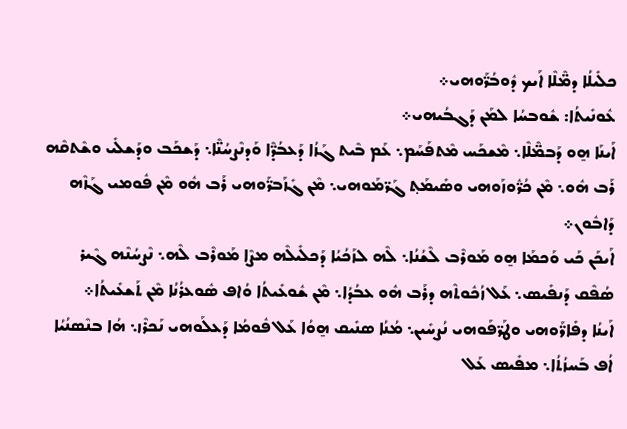ܟܠܺܝܠܳܐ ܕܡ̈ܶܠܶܐ ܐܰܝܟ ܕܽܘܒܳܪ̈ܰܘܗܝ܀
ܥܽܘܢܺܝܬܳܐ: ܫܽܘܒܚܳܐ ܠܡܰܢ ܕܰܓܒܳܝܗܝ܀
ܐܰܝܢܰܐ ܗ̱ܘ ܕܰܒܡ̈ܶܠܶܐ܆ ܡܶܫܟܰܚ ܡܶܬܦܰܚܰܡ܆ ܥܰܡ ܒܶܝܬ ܓܰܙܳܐ ܕܰܥܒܳܕ̈ܶܐ ܘܰܕܢܶܨܚܳܢ̈ܶܐ܆ ܕܰܫܟܰܒ ܘܕܰܫܠܺܝ ܘܫܶܬܩܶܗ ܪܰܒ ܗܽܘ܆ ܡܶܢ ܟܳܪ̈ܽܘܙܰܘܗܝ ܘܣܺܝܡܰܬ݂ ܓܰܪ̈ܡܰܘܗܝ܆ ܡܶܢ ܓܺܙܰܒܪ̈ܰܘܗܝ ܪܰܒ ܗܽܘ ܡܶܢ ܦܽܘܡܝ ܓܰܙܶܗ ܕܰܐܒܽܘܢ܀
ܐܰܝܟܰܢ ܟܰܝ ܘܰܟܡܰܐ ܗ̱ܘ ܡܰܘܪܶܒ ܠܶܫܳܢܳܐ܆ ܠܶܗ ܠܙܰܟܳܝܳܐ ܕܰܟܠܺܝܠܶܗ ܡܨܶܐ ܡܰܘܪܶܒ ܠܶܗ܆ ܢܶܨܚܳܢܶܗ ܓܶܝܪ ܣܳܦܶܩ ܕܰܢܦܺܝܣ܆ ܥܰܠ ܙܳܟܽܘܬܶܗ ܕܪܰܒ ܗܽܘ ܥܒܳܕܳܐ܆ ܡܶܢ ܫܽܘܥܺܝܬܳܐ ܘܳܐܦ ܣܽܘܥܪܳܢܳܐ ܡܶܢ ܬܰܫܥܺܝܬܳܐ܀
ܐܰܝܢܳܐ ܕܦܺܐܪ̈ܰܘܗܝ ܘܛܰܪ̈ܦܰܘܗܝ ܢܳܨܚܺܝܢ܆ ܡܳܢܳܐ ܣܢܺܝܩ ܗ̱ܘܳܐ ܥܰܠ ܦܽܘܡܳܐ ܕܰܥܠܰܘܗܝ ܢܰܟܪܶܙ܆ ܗܳܐ ܒܢܶܣܢܳܝܳܐ ܐܳܦ ܒܰܚܙܳܬܳܐ܆ ܡܦܺܝܣ ܥܰܠ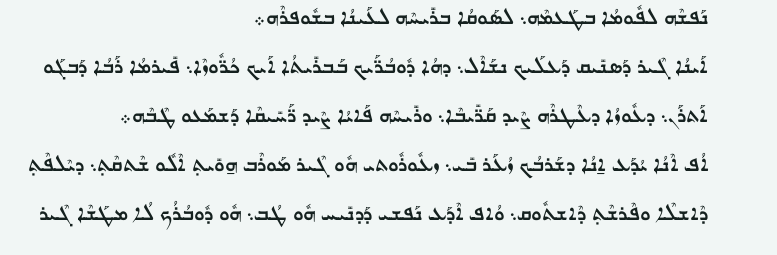ܢܰܦܫܶܗ ܠܦܽܘܡܳܐ ܒܛܰܥܡܶܗ܆ ܠܣܰܘܩܳܐ ܒܪܺܝܚܶܗ ܠܥܰܝܢܳܐ ܒܫܽܘܦܪܶܗ܀
ܐܰܝܢܳܐ ܓܶܝܪ ܕܰܣܢܺܝܩ ܕܰܥܠܰܝܟ ܢܫܰܐܶܠ܆ ܕܗܳܐ ܕܽܘܒܳܪ̈ܰܝܟ ܒܰܒܪܺܝܬܳܐ ܐܰܝܟ ܟܳܪ̈ܽܘܙܶܐ܆ ܦܺܝܪܡܳܐ ܪܰܒܳܐ ܕܰܒܓܰܘ ܐܰܬܪܰܢ܆ ܕܥܽܘܙܳܐ ܕܥܶܛܪܶܗ ܨܶܝܕ ܩܰܪ̈ܺܝܒܶܐ܆ ܘܪܺܝܚܶܗ ܦܰܐܝܳܐ ܨܶܝܕ ܪ̈ܰܚܺܝܩܶܐ ܕܰܫܡܰܥܘ ܛܶܒܶܗ܀
ܐܳܦ ܐܶܢܳܐ ܝܳܕܰܥ ܐ̱ܢܳܐ ܕܫܰܪܒܳܟ ܙܳܥܰܪ ܒܺܝ܆ ܙܥܽܘܪܽܘܬܝ ܗܽܘ ܓܶܝܪ ܡܰܘܪܶܒ ܗ̱ܘܺܝܬ݂ ܐܶܠܽܘ ܫܶܬܩܶܬ݂܆ ܕܝܶܠܦܶܬ݂ ܕܶܐܫܠܶܐ ܘܦܶܪܫܶܬ݂ ܕܶܐܫܬܽܘܩ܆ ܘܳܐܦ ܐܶܕܰܥ ܢܰܦܫܝ ܕܰܕܢܺܝܚ ܗܽܘ ܛܳܒ܆ ܗܽܘ ܕܽܘܒܳܪܳܟ ܠܳܐ ܡܛܰܫܶܐ ܓܶܝܪ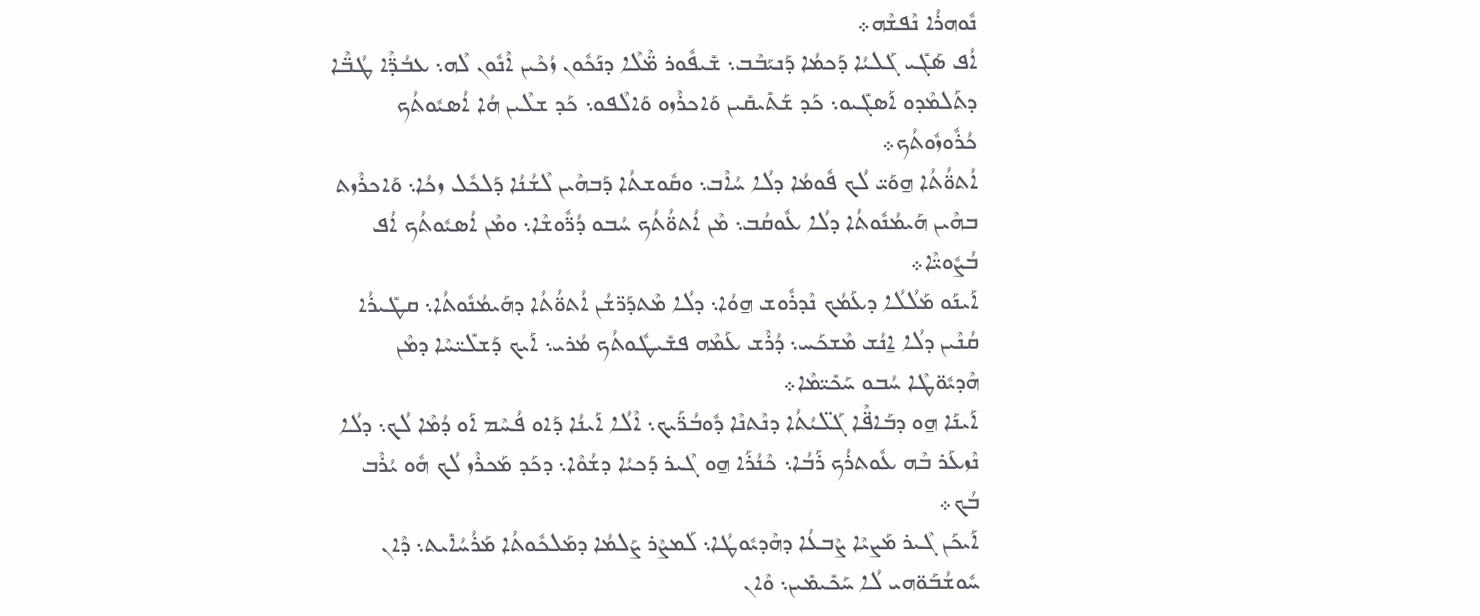ܢܽܘܗܪܳܐ ܢܶܦܫܶܗ܀
ܐܳܦ ܣܰܓܺܝ ܓܰܠܝܳܐ ܕܰܟܡܳܐ ܕܰܢܝܰܒܶܒ܆ ܫܺܝܦܽܘܪ ܡ̈ܶܠܶܐ ܕܢܰܟܽܘܢ ܙܳܟܶܝܢ ܐܶܢܽܘܢ ܠܶܗ܆ ܥܒܳܕ̈ܶܐ ܛܳܒ̈ܶܐ ܕܬܰܠܡܶܕܘ ܐܰܣܓܺܝܘ܆ ܟܰܕ ܫܰܬܺܝܩܺܝܢ ܘܰܐܟܪܶܙܘ ܘܰܐܠܶܦܘ܆ ܟܰܕ ܫܠܶܝܢ ܗܳܐ ܐܳܣܝܽܘܬܳܟ ܟܳܪܽܘܙܽܘܬܳܟ܀
ܐܳܬܘ̈ܳܬܳܐ ܗ̱ܘܰܝ̈ ܠܳܟ ܦܽܘܡܳܐ ܕܠܳܐ ܚܳܐܶܒ܆ ܘܩܽܘܫܬܳܐ ܕܰܒܗܶܝܢ ܠܶܫܳܢܳܐ ܕܰܠܟܽܠ ܙܟܳܐ܆ ܘܰܐܟܪܶܙܬ ܒܗܶܝܢ ܗܰܝܡܳܢܽܘܬܳܐ ܕܠܳܐ ܥܽܘܩܳܒ܆ ܡܶܢ ܐܳܬܘ̈ܳܬܳܟ ܚܳܒܘ ܕܳܪ̈ܽܘܫܶܐ܆ ܘܡܶܢ ܐܳܣܝܽܘܬܳܟ ܐܳܦ ܒܳܨܽܘܝ̈ܶܐ܀
ܐܰܝܢܰܘ ܡܰܠܳܠܳܐ ܕܥܰܡܳܟ ܢܶܕܪܽܘܫ ܗ̱ܘܳܐ܆ ܕܠܳܐ ܡܶܬܕܰܪ̈ܫܳܢ ܐܳܬܘ̈ܳܬܳܐ ܕܗܰܝܡܳܢܽܘܬܳܐ܆ ܩܛܺܝܪܳܐ ܩܳܢܶܝܢ ܕܠܳܐ ܐ̱ܢܳܫ ܡܶܫܟܰܚ܆ ܕܳܪܶܫ ܥܰܡܶܗ ܦܫܺܝܛܽܘܬܳܟ ܡܳܪܝ܆ ܐܰܝܟ ܕܰܫܠܺܝ̈ܚܶܐ ܕܡܶܢ ܗܶܕܝܽܘ̈ܛܶܐ ܚܳܒܘ ܚܰܟܺܝ̈ܡܶܐ܀
ܐܰܝܢܰܐ ܗ̱ܘ ܕܒܰܐܦ̈ܶܐ ܓܰܠ̈ܝܳܬܳܐ ܕܢܶܬܢܶܐ ܕܽܘܒܳܪ̈ܰܝܟ܆ ܐܶܠܳܐ ܐܰܝܢܳܐ ܕܰܐܘ ܦܳܚܶܡ ܐܰܘ ܕܳܡܶܐ ܠܳܟ܆ ܕܠܳܐ ܢܶܙܥܰܪ ܒܶܗ ܥܽܘܬܪܳܟ ܪܰܒܳܐ܆ ܟܶܢܳܪܰܐ ܗ̱ܘ ܓܶܝܪ ܕܰܟܝܳܐ ܕܫܳܘܶܐ܆ ܕܟܰܕ ܡܰܟܪܶܙ ܠܳܟ ܗܽܘ ܝܳܪܶܒ ܒܳܟ܀
ܐܰܝܟܰܢ ܓܶܝܪ ܡܰܨܝܶܐ ܨܶܒܥܳܐ ܕܗܶܕܝܽܘܛܳܐ܆ ܠܰܡܨܶܪ ܨܰܠܡܳܐ ܕܡܰܠܟܽܘܬܳܐ ܡܰܪܳܚܳܐܺܝܬ܆ ܕܶܐܢ ܚܽܘܫܳܒܰܘ̈ܗܝ ܠܳܐ ܚܰܟܺܝܡܺܝܢ܆ ܘܶܐܢ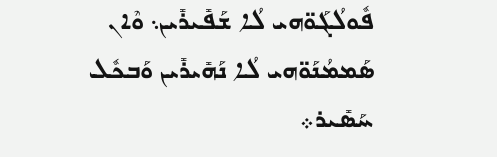ܦܽܘܠܳܓܰܘ̈ܗܝ ܠܳܐ ܫܰܦܺܝܪܺܝܢ܆ ܘܶܐܢ ܣܰܡܡܳܢܰܘ̈ܗܝ ܠܳܐ ܢܰܗܺܝܪܺܝܢ ܘܰܒܟܽܠ ܚܰܣܺܝܪ܀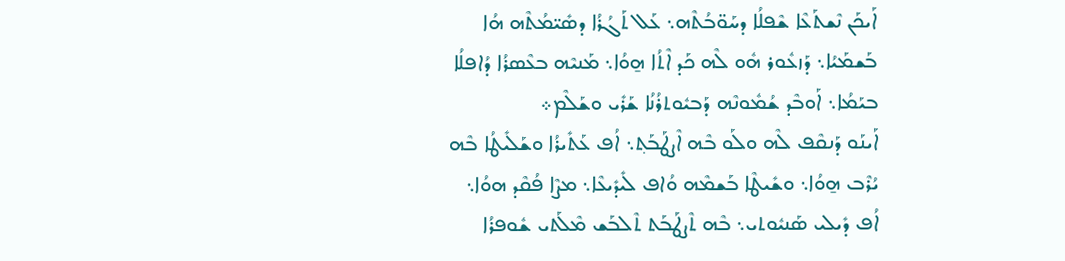ܐܰܝܟܰܢ ܢܶܫܬܰܥܶܐ ܫܶܦܠܳܐ ܕܚܰܘ̈ܒܳܬܶܗ܆ ܥܰܠ ܬܰܓܳܪܳܐ ܕܣܺܝ̈ܡܳܬܶܗ ܗܳܐ ܒܰܫܡܰܝܳܐ܆ ܕܰܙܥܽܘܪ ܗܽܘ ܠܶܗ ܟܰܕ ܐܶܬܳܐ ܗ̱ܘܳܐ܆ ܡܰܢܝܶܗ ܒܥܶܣܪܳܐ ܕܳܐܦܠܳܐ ܒܝܰܡܳܐ܆ ܐܰܘܒܶܕ ܫܳܡܽܘܢܶܗ ܕܰܒܝܽܘܬܪܳܢܳܐ ܫܰܪܺܝ ܘܫܰܠܶܡ܀
ܐܰܝܢܰܘ ܕܰܢܩܶܦ ܠܶܗ ܘܠܰܘ ܒܶܗ ܐܶܨܛܰܒܰܬ݂܆ ܐܳܦ ܥܰܬܺܝܪܳܐ ܘܫܰܠܺܝܛܳܐ ܒܶܗ ܝܳܪܶܒ ܗ̱ܘܳܐ܆ ܘܫܺܝܛܶܐ ܒܰܫܡܶܗ ܘܳܐܦ ܠܺܝܕܺܝܥܶܐ܆ ܡܨܶܐ ܦܳܩܶܕ ܗܘܳܐ܆ ܐܳܦ ܕܺܝܠܝ ܣܰܢܝܽܘܬܝ܆ ܒܶܗ ܬܶܨܛܰܒܰܬ ܬܶܠܒܰܫ ܡܶܠܰܬܝ ܫܽܘܦܪܳܐ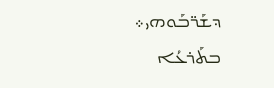ܕܫܰܪ̈ܒܰܘܗܝ܀
ܒܬܰܪܥܳܐ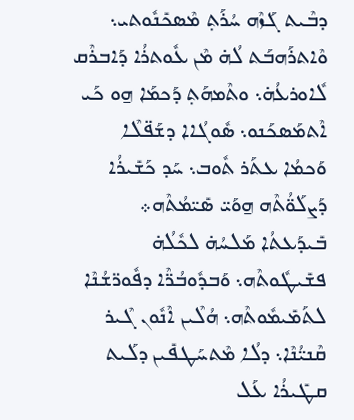ܕܒܶܝܬ ܓܰܙܶܗ ܚܳܪܰܬ݂ ܡܶܣܟܺܢܽܘܬܝ܆ ܘܶܐܬܪܰܗܒܰܬ ܠܳܗ̇ ܡܶܢ ܥܽܘܬܪܳܐ ܕܰܐܒܪܶܩ ܠܽܐܘܪܥܳܗ̇܆ ܘܬܶܡܗܰܬ݂ ܕܰܟܡܰܐ ܗ̱ܘ ܟܰܝ ܐܶܬܡܰܣܟܰܢܘ܆ ܣܽܘܓܳܐܐ ܕܫܰܦ̈ܠܶܐ ܘܰܟܡܳܐ ܥܬܰܪ ܬܽܘܒ܆ ܚܰܕ ܟܰܫܺܝܪܳܐ ܕܰܨܠܰܘ̈ܳܬܶܗ ܗ̱ܘܰܝ̈ ܣܺܝ̈ܡܳܬܶܗ܀
ܒܺܝܕܰܥܬܳܐ ܡܰܠܚܳܗ̇ ܠܟܽܠܳܗ̇ ܦܫܺܝܛܽܘܬܶܗ܆ ܘܰܒܕܽܘܒܳܪ̈ܶܐ ܕܦܽܘܪ̈ܫܳܢܶܐ ܠܬܰܡܺܝܡܽܘܬܶܗ܆ ܗܳܠܶܝܢ ܐܶܢܽܘܢ ܓܶܝܪ ܩܶܢܝ̈ܳܢܶܐ܆ ܕܠܳܐ ܡܶܬܚܰܛܦܺܝܢ ܕܠܰܝܬ ܩܛܺܝܪܳܐ ܥܰܠ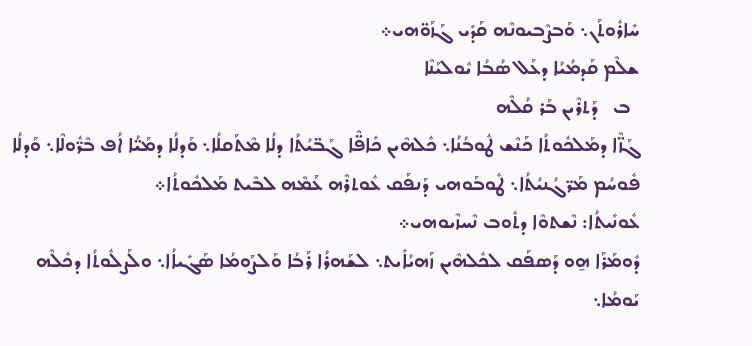ܚܺܐܪܽܘܬܰܢ܆ ܘܰܒܨܶܒܝܘܢܶܗ ܩܰܕܺܝ ܓܰܙܰܘ̈ܗܝ܀
ܫܠܶܡ ܩܰܕܡܳܝܳܐ ܕܥܰܠ ܣܳܒܳܐ ܝܽܘܠܝܰܢܶܐ
  ܒ   ܕܰܬܪܶܝܢ ܒܰܪ ܩܳܠܶܗ
ܓܰܙ̈ܶܐ ܕܡܰܠܟܽܘܬܳܐ ܟܰܢܶܫ ܛܽܘܒܳܢܳܐ܆ ܟܽܠܗܶܝܢ ܟܺܐܦ̈ܶܐ ܓܰܒ̈ܝܳܬܳܐ ܕܠܳܐ ܡܶܬܰܩܠܳܐ܆ ܘܰܕܠܳܐ ܕܡܰܝ̈ܳܐ ܐܳܦ ܒܶܪ̈ܽܘܠܶܐ܆ ܘܰܕܠܳܐ ܦܽܘܚܳܡ ܡܰܪ̈ܓܳܢܝܳܬܳܐ܆ ܛܽܘܒܰܘܗܝ ܕܰܢܦܰܩ ܥܽܘܬܪܶܗ ܥܰܡܶܗ ܠܒܶܝܬ ܡܰܠܟܽܘܬܳܐ܀
ܥܽܘܢܺܝܬܳܐ: ܢܶܫܬܘܶܐ ܕܬܽܘܒ ܢܶܚܙܶܝܘܗܝ܀
ܕܽܘܡܰܪܰܐ ܗ̱ܘ ܕܰܣܦܰܩ ܠܟܽܠܗܶܝܢ ܙܰܗܝܳܐܺܝܬ܆ ܠܫܰܗܪܳܐ ܪܰܒܳܐ ܘܰܠܨܰܘܡܳܐ ܣܰܓܺܝܐܳܐ܆ ܘܠܰܨܠܽܘܬܳܐ ܕܟܽܠܶܗ ܝܰܘܡܳܐ܆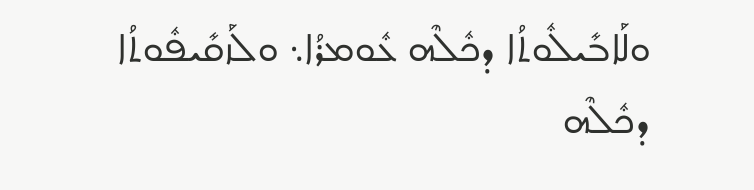ܘܠܰܐܒܺܝܠܽܘܬܳܐ ܕܟܽܠܶܗ ܥܽܘܡܪܳܐ܆ ܘܠܰܙܩܺܝܦܽܘܬܳܐ ܕܟܽܠܶܗ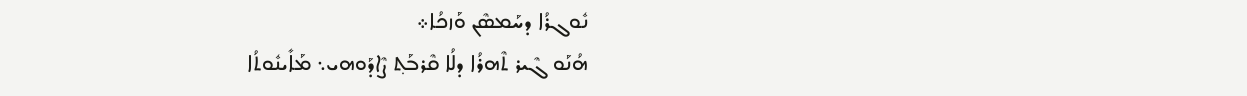ܢܽܘܓܪܳܐ ܕܚܰܡܣܶܢ ܘܰܙܟܳܐ܀
ܗܳܢܰܘ ܓܶܝܪ ܬܶܗܪܳܐ ܕܠܳܐ ܩܶܪܒܰܬ݂ ܨܶܐܕܰܘܗܝ܆ ܡܰܐܺܝܢܽܘܬܳܐ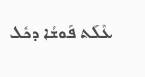ܥܶܠܰܬ ܦܰܘܫܳܐ ܕܟܽܠ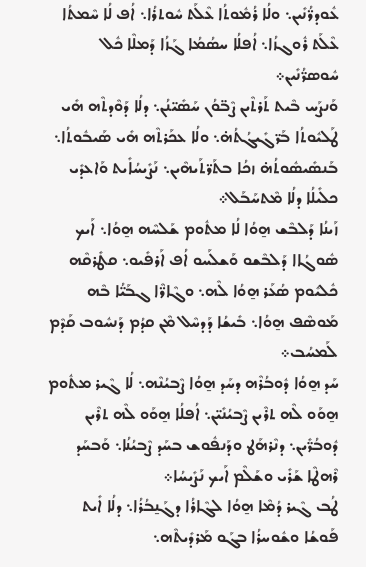ܥܽܘܕܪ̈ܳܢܺܝܢ܆ ܘܠܳܐ ܪܳܡܽܘܬܳܐ ܥܶܠܰܬ ܚܽܘܬܪܳܐ܆ ܐܳܦ ܠܳܐ ܚܶܡܬܳܐ ܥܶܠܰܬ ܪܽܘܓܙܳܐ܆ ܐܳܦܠܳܐ ܚܣܳܡܳܐ ܓܰܙܳܐ ܕܰܡܠܶܐ ܟܽܠ ܚܽܘܣܪ̈ܳܢܺܝܢ܀
ܘܰܢܨܰܚ ܒܶܝܬ ܬܰܪܬܶܝܢ ܨܶܒ̈ܘܳܢ ܚܰܣܺܝ̈ܢܳܢ܆ ܕܠܳܐ ܕܰܘܶܕܬܶܗ ܗܺܝ ܛܰܠܝܽܘܬܳܐ ܒܰܪ̈ܓܺܝܓܳܬܳܗ̇܆ ܘܠܳܐ ܥܟܰܪܬܶܗ ܗܺܝ ܣܰܝܒܽܘܬܳܐ܆ ܒܰܢܣܺܝܣܽܘܬܳܗ̇ ܙܟܳܐ ܒܬܰܪ̈ܬܰܝܗܶܝܢ܆ ܢܰܨܺܝܚܳܐܺܝܬ ܘܰܐܥܕܺܝ ܟܠܺܝܠܳܐ ܕܠܳܐ ܡܶܬܚܰܒܰܠ܀
ܙܰܝܢܳܐ ܕܰܠܒܶܫ ܗ̱ܘܳܐ ܠܳܐ ܡܬܽܘܡ ܫܰܠܚܶܗ ܗ̱ܘܳܐ܆ ܐܰܝܟ ܣܽܘܓܳܐܐ ܕܰܠܒܶܫܘ ܘܰܫܠܰܚܘ ܐܳܦ ܐܰܪܦܺܝܘ܆ ܩܛܺܪܩܶܗ ܟܽܠܝܽܘܡ ܣܳܥܰܪ ܗ̱ܘܳܐ ܠܶܗ܆ ܘܓܶܐܪ̈ܶܐ ܓܒܰܝ̈ܳܐ ܒܶܗ ܡܰܘܣܶܦ ܗ̱ܘܳܐ܆ ܒܺܝܫܳܐ ܕܰܕܚܶܠ ܡܶܢ ܩܕܳܡ ܕܰܢܚܽܘܒ ܩܰܕܶܡ ܠܰܡܚܳܒ܀
ܚܰܕ ܗ̱ܘܳܐ ܕܽܘܒܳܪܶܗ ܕܚܰܕ ܗ̱ܘܳܐ ܨܶܒܝܳܢܶܗ܆ ܠܳܐ ܓܶܝܪ ܡܬܽܘܡ ܗ̱ܘܰܘ ܠܶܗ ܬܪܶܝܢ ܨܶܒܝܳܢܺܝ̈ܢ܆ ܐܳܦܠܳܐ ܗ̱ܘܰܘ ܠܶܗ ܬܪܶܝܢ ܕܽܘܒܳܪ̈ܺܝܢ܆ ܕܢܶܪܗܰܛ ܘܕܰܢܦܽܘܫ ܒܚܰܕ ܨܶܒܝܳܢܳܐ܆ ܘܰܒܚܰܕ ܪܶܗܛܶܐ ܫܰܪܺܝ ܘܫܰܠܶܡ ܐܰܝܟ ܢܰܨܺܝܚܳܐ܀
ܛܳܒ ܓܶܝܪ ܕܳܡܶܐ ܗ̱ܘܳܐ ܠܓܶܐܪܳܐ ܕܓܰܢ̱ܒܳܪܳܐ܆ ܕܠܳܐ ܐܺܝܬ ܦܰܘܫܳܐ ܘܫܽܘܚܪܳܐ ܒܓܰܘ ܡܰܪܕܺܝܬܶܗ܆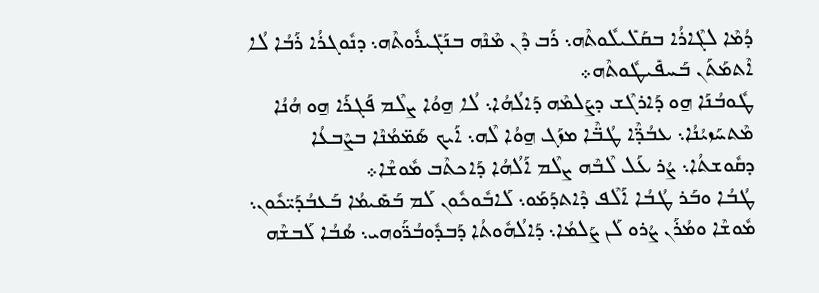ܕܳܡܶܐ ܠܓܶܐܪܳܐ ܒܩܰܠܺܝܠܽܘܬܶܗ܆ ܪܰܒ ܕܶܢ ܡܶܢܶܗ ܒܢܰܓܺܝܪܽܘܬܶܗ܆ ܕܢܽܘܓܪܳܐ ܪܰܒܳܐ ܠܳܐ ܐܶܬܡܰܬܰܢ ܒܰܚܦܺܝܛܽܘܬܶܗ܀
ܛܽܘܒܳܢܰܐ ܗ̱ܘ ܕܰܐܪܓܶܫ ܕܨܰܠܡܶܗ ܕܰܐܠܳܗܳܐ܆ ܠܳܐ ܗ̱ܘܳܐ ܨܠܶܡ ܦܰܓܪܰܐ ܗ̱ܘ ܗܳܢܳܐ ܡܶܬܚܰܙܝܳܢܳܐ܆ ܥܒܳܕ̈ܶܐ ܛܳܒ̈ܶܐ ܡܙܰܓ ܗ̱ܘܳܐ ܠܶܗ܆ ܐܰܝܟ ܣܰܡ̈ܡܳܢܶܐ ܒܨܶܒܥܳܐ ܕܩܽܘܫܬܳܐ܆ ܨܳܪ ܥܰܠ ܠܶܒܶܗ ܨܠܶܡ ܐܰܠܳܗܳܐ ܕܰܐܟܬܶܒ ܡܽܘܫܶܐ܀
ܛܳܒܳܐ ܘܒܰܪ ܛܳܒܳܐ ܐܰܠܶܦ ܕܶܐܬܕܰܡܰܘ܆ ܠܰܐܒܽܘܟܽܘܢ ܠܰܡ ܒܰܣܺܝܡܳܐ ܒܰܥܒܳܕܰܝ̈ܟܽܘܢ܆ ܡܽܘܫܶܐ ܘܡܳܪܰܢ ܨܳܪܘ ܠܰܢ ܨܰܠܡܳܐ܆ ܕܰܐܠܳܗܽܘܬܳܐ ܕܰܒܕܽܘܒܳܪ̈ܰܘܗܝ܆ ܣܳܒܳܐ ܠܰܒܫܶܗ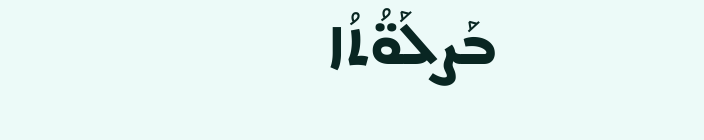ܒܰܨܠܰܘ̈ܳܬܳܐ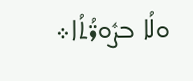ܘܠܳܐ ܒܨܽܘܪ̈ܳܬܳܐ܀